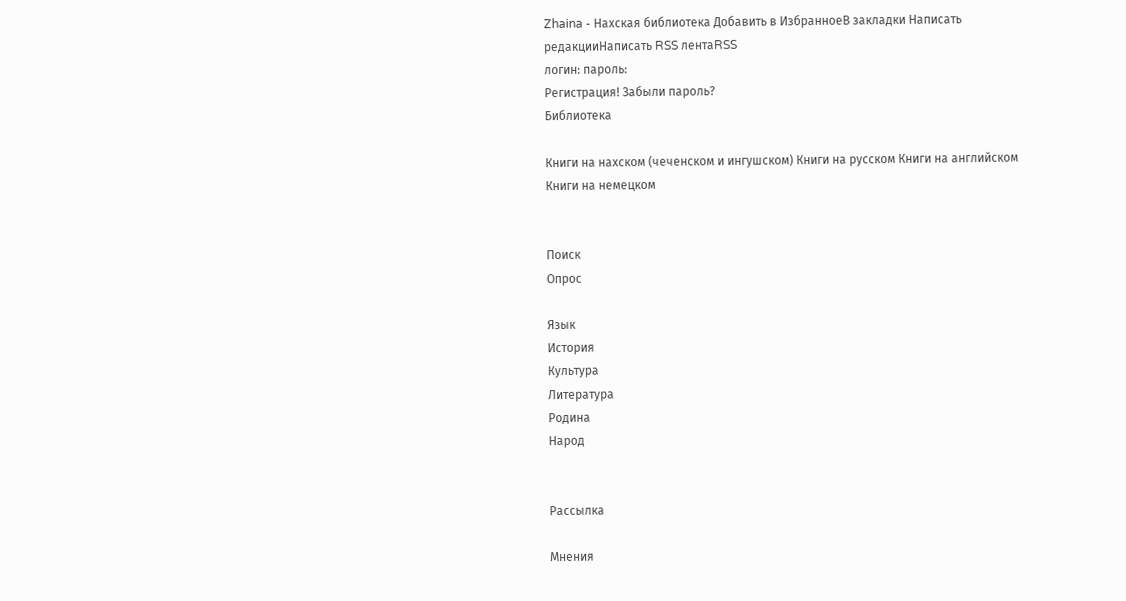Zhaina - Нахская библиотека Добавить в ИзбранноеВ закладки Написать редакцииНаписать RSS лентаRSS
логин: пароль:
Регистрация! Забыли пароль?
Библиотека

Книги на нахском (чеченском и ингушском) Книги на русском Книги на английском Книги на немецком


Поиск
Опрос

Язык
История
Культура
Литература
Родина
Народ


Рассылка

Мнения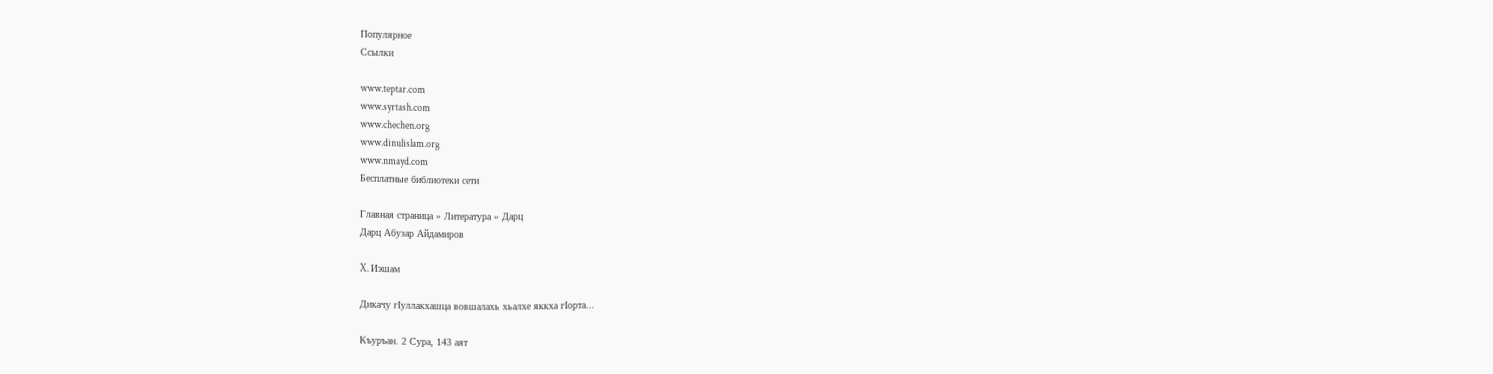Популярное
Ссылки

www.teptar.com
www.syrtash.com
www.chechen.org
www.dinulislam.org
www.nmayd.com
Бесплатные библиотеки сети

Главная страница » Литература » Дарц
Дарц Абузар Айдамиров

X. Иэшам

Дикачу гIуллакхашца вовшалахь хьалхе яккха гIорта...

Къуръан. 2 Сура, 143 аят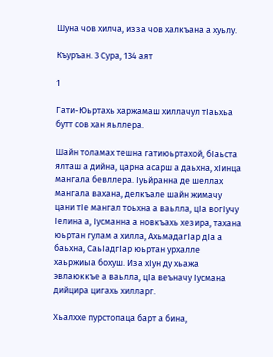Шуна чов хилча, изза чов халкъана а хуьлу.

Къуръан. 3 Сура, 134 аят

1

Гати-Юьртахь харжамаш хиллачул тIаьхьа бутт сов хан яьллера.

Шайн толамах тешна гатиюьртахой, бIаьста ялташ а дийна, царна асарш а даьхна, хIинца мангала бевллера. Iуьйранна де шеллах мангала вахана, делкъале шайн жимачу цани тIе мангал тоьхна а ваьлла, цIа вогIучу Iелина а, Iусманна а новкъахь хезира, тахана юьртан гулам а хилла, АхьмадагIар дIа а баьхна, СаьIадгIар юьртан урхалле хаьржиыа бохуш. Иза хIун ду хьажа эвлаюккъе а ваьлла, цIа веъначу Iусмана дийцира цигахь хилларг.

Хьалххе пурстопаца барт а бина,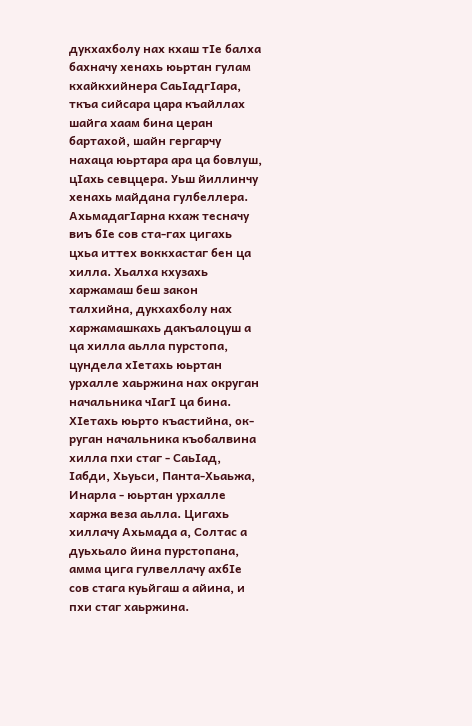дукхахболу нах кхаш тIе балха бахначу хенахь юьртан гулам кхайкхийнера СаьIадгIара, ткъа сийсара цара къайллах шайга хаам бина церан бартахой, шайн гергарчу нахаца юьртара ара ца бовлуш, цIахь севццера. Уьш йиллинчу хенахь майдана гулбеллера. АхьмадагIарна кхаж тесначу виъ бIе сов ста-гах цигахь цхьа иттех воккхастаг бен ца хилла. Хьалха кхузахь харжамаш беш закон талхийна, дукхахболу нах харжамашкахь дакъалоцуш а ца хилла аьлла пурстопа, цундела хIетахь юьртан урхалле хаьржина нах округан начальника чIагI ца бина. ХIетахь юьрто къастийна, ок-руган начальника къобалвина хилла пхи стаг - СаьIад, Iабди, Хьуьси, Панта-Хьаьжа, Инарла - юьртан урхалле харжа веза аьлла. Цигахь хиллачу Ахьмада а, Солтас а дуьхьало йина пурстопана, амма цига гулвеллачу ахбIе сов стага куьйгаш а айина, и пхи стаг хаьржина.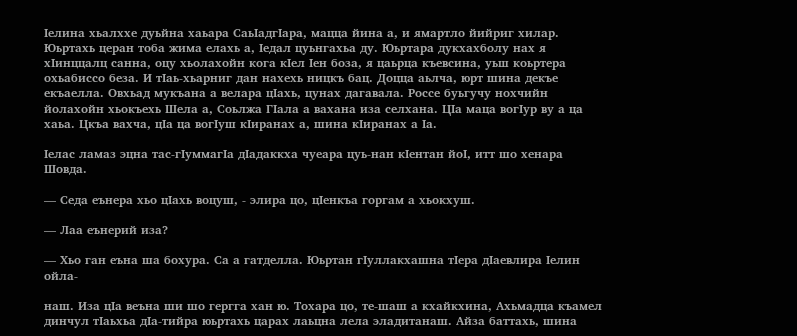Iелина хьалххе дуьйна хаьара СаьIадгIара, мацца йина а, и ямартло йийриг хилар. Юьртахь церан тоба жима елахь а, Iедал цуьнгахьа ду. Юьртара дукхахболу нах я хIинццалц санна, оцу хьолахойн кога кIел Iен боза, я цаьрца къевсина, уьш коьртера охьабиссо беза. И тIаь-хьарниг дан нахехь ницкъ бац. Доцца аьлча, юрт шина декъе екъаелла. Овхьад мукъана а велара цIахь, цунах дагавала. Россе буьгучу нохчийн йолахойн хьокъехь Шела а, Соьлжа ГIала а вахана иза селхана. ЦIа маца вогIур ву а ца хаьа. Цкъа вахча, цIа ца вогIуш кIиранах а, шина кIиранах а Iа.

Iелас ламаз эцна тас-гIуммагIа дIадаккха чуеара цуь-нан кIентан йоI, итт шо хенара Шовда.

— Седа еънера хьо цIахь воцуш, - элира цо, цIенкъа горгам а хьокхуш.

— Лаа еънерий иза?

— Хьо ган еъна ша бохура. Са а гатделла. Юьртан гIуллакхашна тIера дIаевлира Iелин ойла-

наш. Иза цIа веъна ши шо гергга хан ю. Тохара цо, те-шаш а кхайкхина, Ахьмадца къамел динчул тIаьхьа дIа-тийра юьртахь царах лаьцна лела эладитанаш. Айза баттахь, шина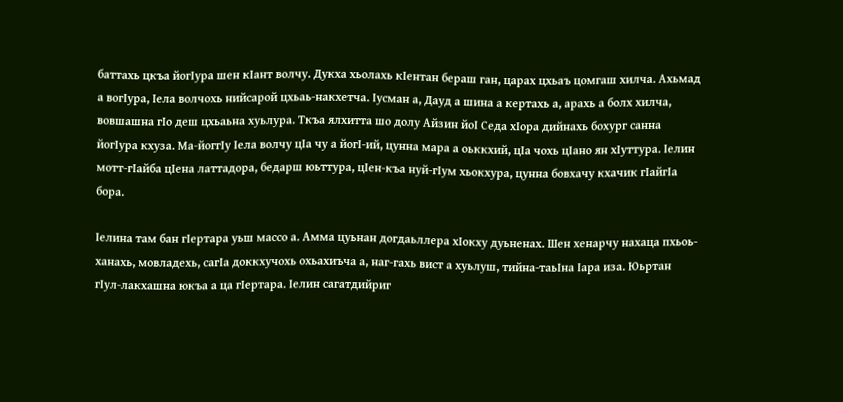баттахь цкъа йогIура шен кIант волчу. Дукха хьолахь кIентан бераш ган, царах цхьаъ цомгаш хилча. Ахьмад а вогIура, Iела волчохь нийсарой цхьаь-накхетча. Iусман а, Дауд а шина а кертахь а, арахь а болх хилча, вовшашна гIо деш цхьаьна хуьлура. Ткъа ялхитта шо долу Айзин йоI Седа хIора дийнахь бохург санна йогIура кхуза. Ма-йоггIу Iела волчу цIа чу а йогI-ий, цунна мара а оьккхий, цIа чохь цIано ян хIуттура. Iелин мотт-гIайба цIена латтадора, бедарш юьттура, цIен-къа нуй-гIум хьокхура, цунна бовхачу кхачик гIайгIа бора.

Iелина там бан гIертара уьш массо а. Амма цуьнан догдаьллера хIокху дуьненах. Шен хенарчу нахаца пхьоь-ханахь, мовладехь, сагIа доккхучохь охьахиъча а, наг-гахь вист а хуьлуш, тийна-таьIна Iара иза. Юьртан гIул-лакхашна юкъа а ца гIертара. Iелин сагатдийриг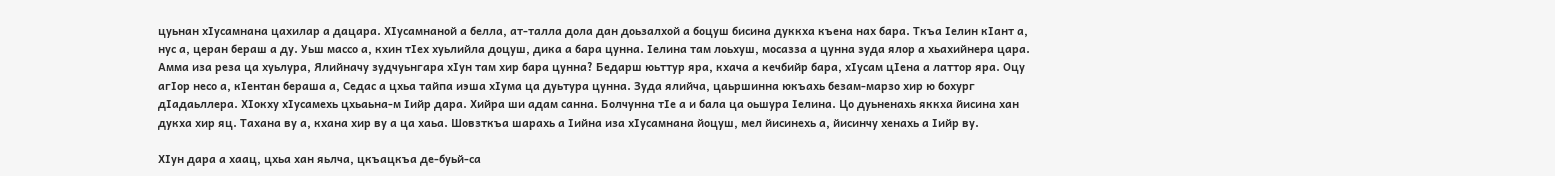цуьнан хIусамнана цахилар а дацара. ХIусамнаной а белла, ат-талла дола дан доьзалхой а боцуш бисина дуккха къена нах бара. Ткъа Iелин кIант а, нус а, церан бераш а ду. Уьш массо а, кхин тIех хуьлийла доцуш, дика а бара цунна. Iелина там лоьхуш, мосазза а цунна зуда ялор а хьахийнера цара. Амма иза реза ца хуьлура, Ялийначу зудчуьнгара хIун там хир бара цунна? Бедарш юьттур яра, кхача а кечбийр бара, хIусам цIена а латтор яра. Оцу агIор несо а, кIентан бераша а, Седас а цхьа тайпа иэша хIума ца дуьтура цунна. Зуда ялийча, цаьршинна юкъахь безам-марзо хир ю бохург дIадаьллера. ХIокху хIусамехь цхьаьна-м Iийр дара. Хийра ши адам санна. Болчунна тIе а и бала ца оьшура Iелина. Цо дуьненахь яккха йисина хан дукха хир яц. Тахана ву а, кхана хир ву а ца хаьа. Шовзткъа шарахь а Iийна иза хIусамнана йоцуш, мел йисинехь а, йисинчу хенахь а Iийр ву.

ХIун дара а хаац, цхьа хан яьлча, цкъацкъа де-буьй-са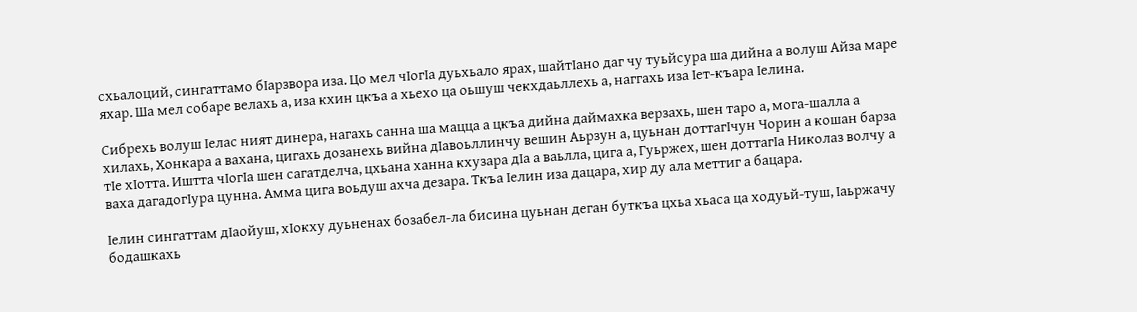схьалоций, сингаттамо бIарзвора иза. Цо мел чIогIа дуьхьало ярах, шайтIано даг чу туьйсура ша дийна а волуш Айза маре яхар. Ша мел собаре велахь а, иза кхин цкъа а хьехо ца оьшуш чекхдаьллехь а, наггахь иза Iет-къара Iелина.

Сибрехь волуш Iелас ният динера, нагахь санна ша мацца а цкъа дийна даймахка верзахь, шен таро а, мога-шалла а хилахь, Хонкара а вахана, цигахь дозанехь вийна дIавоьллинчу вешин Аьрзун а, цуьнан доттагIчун Чорин а кошан барза тIе хIотта. Иштта чIогIа шен сагатделча, цхьана ханна кхузара дIа а ваьлла, цига а, Гуьржех, шен доттагIа Николаз волчу а ваха дагадогIура цунна. Амма цига воьдуш ахча дезара. Ткъа Iелин иза дацара, хир ду ала меттиг а бацара.

Iелин сингаттам дIаойуш, хIокху дуьненах бозабел-ла бисина цуьнан деган буткъа цхьа хьаса ца ходуьй-туш, Iаьржачу бодашкахь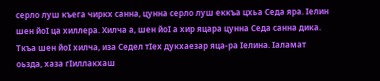серло луш къега чиркх санна, цунна серло луш еккъа цхьа Седа яра. Iелин шен йоI ца хиллера. Хилча а, шен йоI а хир яцара цунна Седа санна дика. Ткъа шен йоI хилча, иза Седел тIех дукхаезар яца-ра Iелина. Iаламат оьзда, хаза гIиллакхаш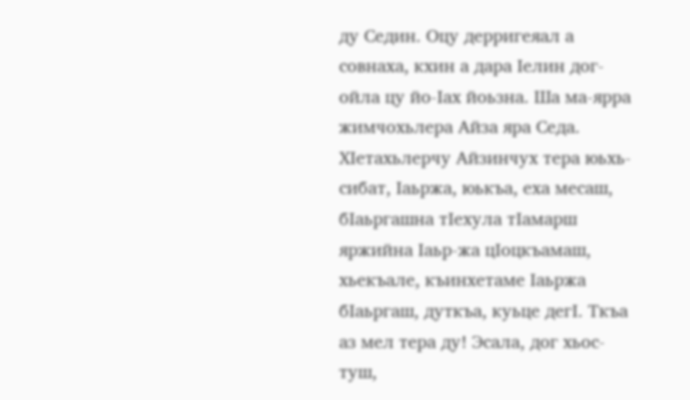ду Седин. Оцу дерригеяал а совнаха, кхин а дара Iелин дог-ойла цу йо-Iах йоьзна. Ша ма-ярра жимчохьлера Айза яра Седа. ХIетахьлерчу Айзинчух тера юьхь-сибат, Iаьржа, юькъа, еха месаш, бIаьргашна тIехула тIамарш яржийна Iаьр-жа цIоцкъамаш, хьекъале, къинхетаме Iаьржа бIаьргаш, дуткъа, куьце дегI. Ткъа аз мел тера ду! Эсала, дог хьос-туш,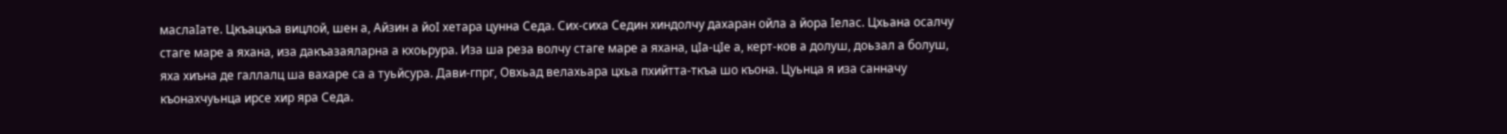маслаIате. Цкъацкъа вицлой, шен а, Айзин а йоI хетара цунна Седа. Сих-сиха Седин хиндолчу дахаран ойла а йора Iелас. Цхьана осалчу стаге маре а яхана, иза дакъазаяларна а кхоьрура. Иза ша реза волчу стаге маре а яхана, цIа-цIе а, керт-ков а долуш, доьзал а болуш, яха хиъна де галлалц ша вахаре са а туьйсура. Дави-гпрг, Овхьад велахьара цхьа пхийтта-ткъа шо къона. Цуьнца я иза санначу къонахчуьнца ирсе хир яра Седа.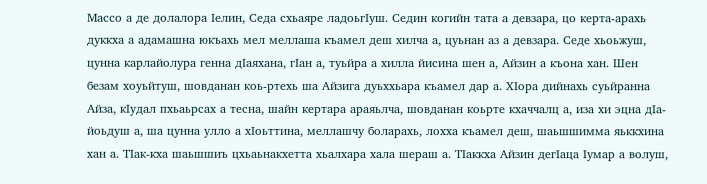Массо а де долалора Iелин, Седа схьаяре ладоьгIуш. Седин когийн тата а девзара, цо керта-арахь дуккха а адамашна юкъахь мел меллаша къамел деш хилча а, цуьнан аз а девзара. Седе хьоьжуш, цунна карлайолура генна дIаяхана, гIан а, туьйра а хилла йисина шен а, Айзин а къона хан. Шен безам хоуьйтуш, шовданан коь-ртехь ша Айзига дуьххьара къамел дар а. ХIора дийнахь суьйранна Айза, кIудал пхьаьрсах а тесна, шайн кертара араяьлча, шовданан коьрте кхаччалц а, иза хи эцна дIа-йоьдуш а, ша цунна улло а хIоьттина, меллашчу боларахь, лохха къамел деш, шаьшшимма яьккхина хан а. ТIак-кха шаьшшиъ цхьаьнакхетта хьалхара хала шераш а. ТIаккха Айзин дегIаца Iумар а волуш,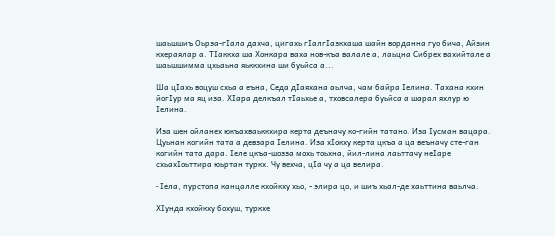шаьшшиъ Оьрза-гIала дахча, цигахь гIалгIазкхаша шайн ворданна гуо бича, Айзин кхераялар а. ТIаккха ша Хонкара ваха нов-къа валале а, лаьцна Сибрех вахийтале а шаьшшимма цхьаьна яьккхина ши буьйса а...

Ша цIахь воцуш схьа а еъна, Седа дIаяхана аьлча, чам байра Iелина. Тахана кхин йогIур ма яц иза. ХIара делкъал тIаьхье а, тховсалера буьйса а шарал яхлур ю Iелина.

Иза шен ойланех юкъахваьккхира керта деъначу ко-гийн татано. Иза Iусман вацара. Цуьнан когийн тата а девзара Iелина. Иза хIокху керта цкъа а ца веъначу сте-ган когийн тата дара. Iеле цкъа-шозза мохь тоьхна, йил-лина лаьттачу неIаре схьахIоьттира юьртан туркх. Чу вехча, цIа чу а ца велира.

- Iела, пурстопа канцалле кхойкху хьо, - элира цо, и шиъ хьал-де хаьттина ваьлча.

ХIунда кхойкху бохуш, туркхе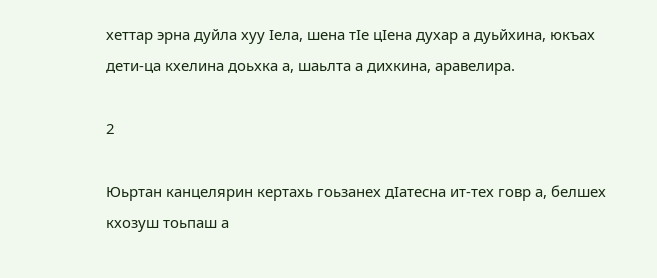хеттар эрна дуйла хуу Iела, шена тIе цIена духар а дуьйхина, юкъах дети-ца кхелина доьхка а, шаьлта а дихкина, аравелира.

2

Юьртан канцелярин кертахь гоьзанех дIатесна ит-тех говр а, белшех кхозуш тоьпаш а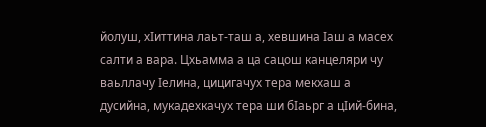йолуш, хIиттина лаьт-таш а, хевшина Iаш а масех салти а вара. Цхьамма а ца сацош канцеляри чу ваьллачу Iелина, цицигачух тера мекхаш а дусийна, мукадехкачух тера ши бIаьрг а цIий-бина,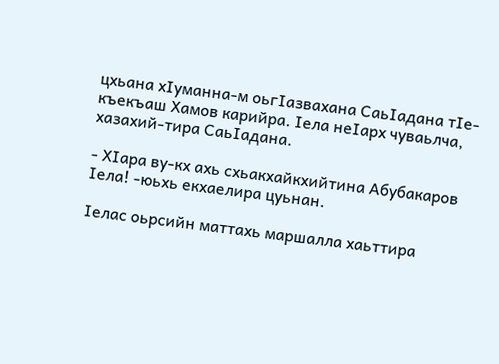цхьана хIуманна-м оьгIазвахана СаьIадана тIе-къекъаш Хамов карийра. Iела неIарх чуваьлча, хазахий-тира СаьIадана.

- ХIара ву-кх ахь схьакхайкхийтина Абубакаров Iела! -юьхь екхаелира цуьнан.

Iелас оьрсийн маттахь маршалла хаьттира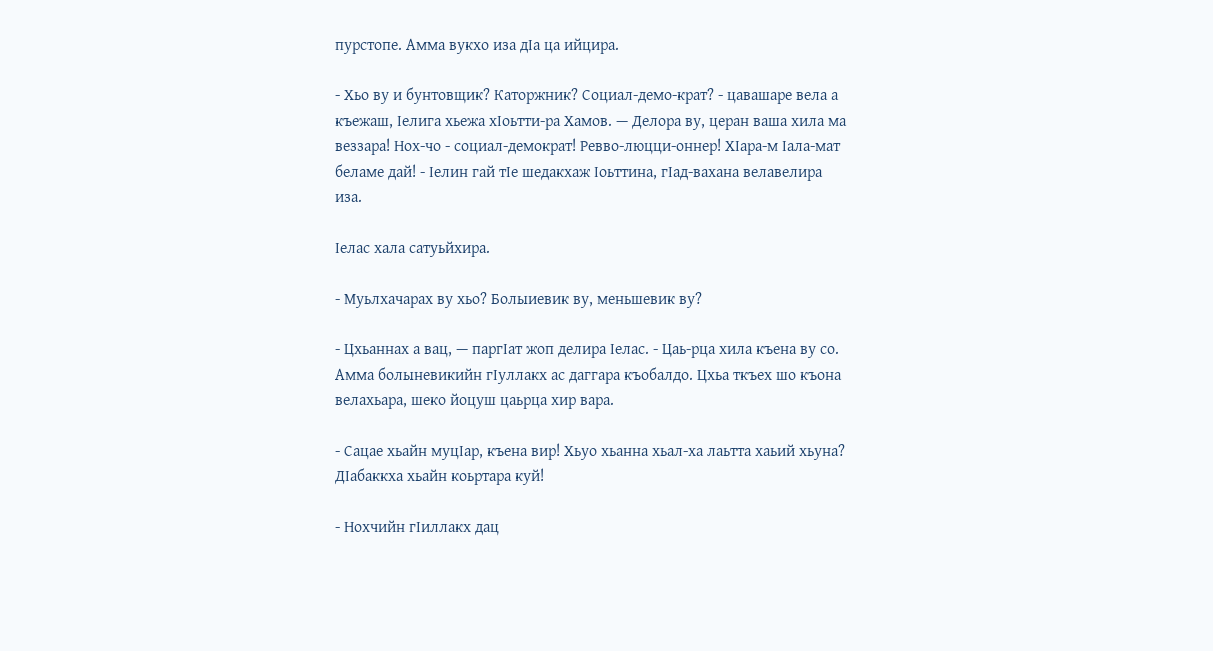пурстопе. Амма вукхо иза дIа ца ийцира.

- Хьо ву и бунтовщик? Каторжник? Социал-демо-крат? - цавашаре вела а къежаш, Iелига хьежа хIоьтти-ра Хамов. — Делора ву, церан ваша хила ма веззара! Нох-чо - социал-демократ! Ревво-люцци-оннер! ХIара-м Iала-мат беламе дай! - Iелин гай тIе шедакхаж Iоьттина, гIад-вахана велавелира иза.

Iелас хала сатуьйхира.

- Муьлхачарах ву хьо? Болыиевик ву, меньшевик ву?

- Цхьаннах а вац, — паргIат жоп делира Iелас. - Цаь-рца хила къена ву со. Амма болыневикийн гIуллакх ас даггара къобалдо. Цхьа ткъех шо къона велахьара, шеко йоцуш цаьрца хир вара.

- Сацае хьайн муцIар, къена вир! Хьуо хьанна хьал-ха лаьтта хаьий хьуна? ДIабаккха хьайн коьртара куй!

- Нохчийн гIиллакх дац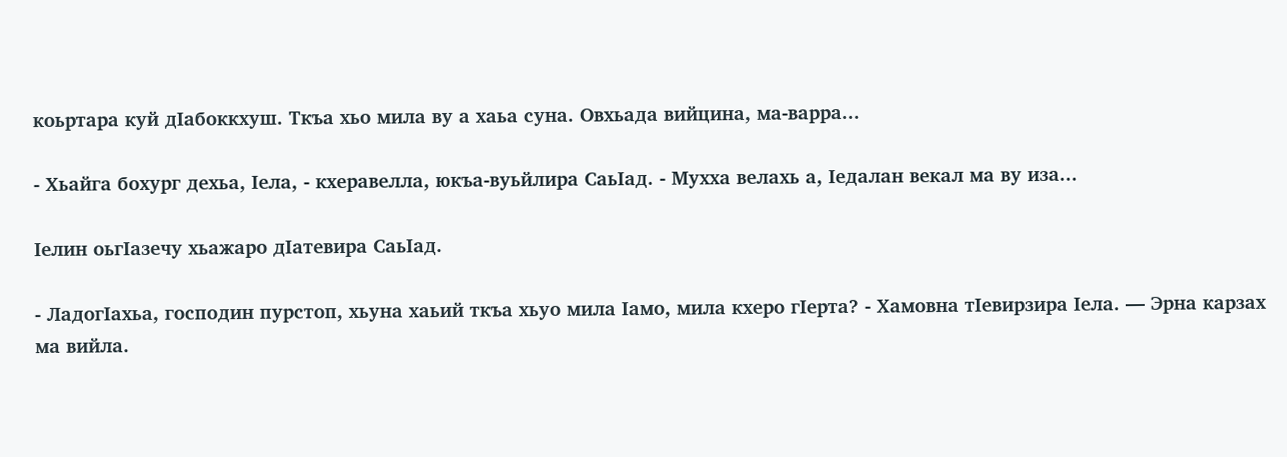коьртара куй дIабоккхуш. Ткъа хьо мила ву а хаьа суна. Овхьада вийцина, ма-варра...

- Хьайга бохург дехьа, Iела, - кхеравелла, юкъа-вуьйлира СаьIад. - Мухха велахь а, Iедалан векал ма ву иза...

Iелин оьгIазечу хьажаро дIатевира СаьIад.

- ЛадогIахьа, господин пурстоп, хьуна хаьий ткъа хьуо мила Iамо, мила кхеро гIерта? - Хамовна тIевирзира Iела. — Эрна карзах ма вийла.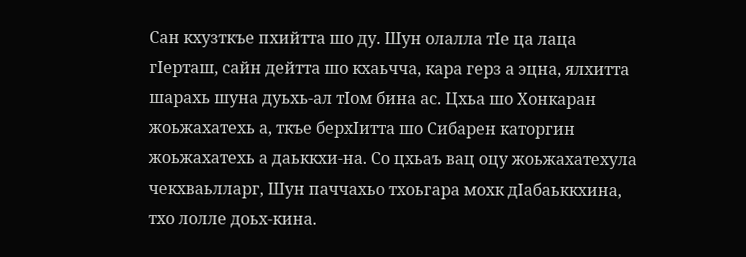Сан кхузткъе пхийтта шо ду. Шун олалла тIе ца лаца гIерташ, сайн дейтта шо кхаьчча, кара герз а эцна, ялхитта шарахь шуна дуьхь-ал тIом бина ас. Цхьа шо Хонкаран жоьжахатехь а, ткъе берхIитта шо Сибарен каторгин жоьжахатехь а даьккхи-на. Со цхьаъ вац оцу жоьжахатехула чекхваьлларг, Шун паччахьо тхоьгара мохк дIабаьккхина, тхо лолле доьх-кина.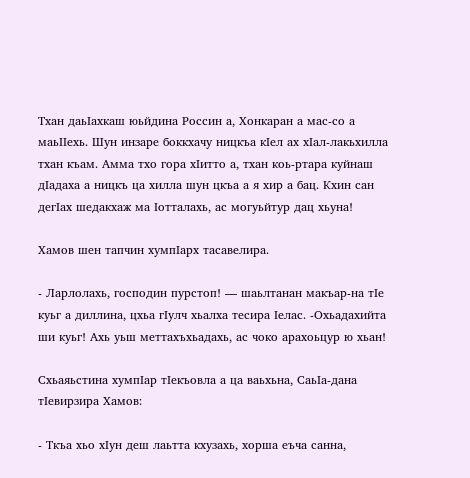Тхан даьIахкаш юьйдина Россин а, Хонкаран а мас-со а маьIIехь. Шун инзаре боккхачу ницкъа кIел ах хIал-лакьхилла тхан къам. Амма тхо гора хIитто а, тхан коь-ртара куйнаш дIадаха а ницкъ ца хилла шун цкъа а я хир а бац. Кхин сан дегIах шедакхаж ма Iотталахь, ас могуьйтур дац хьуна!

Хамов шен тапчин хумпIарх тасавелира.

- Ларлолахь, господин пурстоп! — шаьлтанан макъар-на тIе куьг а диллина, цхьа гIулч хьалха тесира Iелас. -Охьадахийта ши куьг! Ахь уьш меттахъхьадахь, ас чоко арахоьцур ю хьан!

Схьаяьстина хумпIар тIекъовла а ца ваьхьна, СаьIа-дана тIевирзира Хамов:

- Ткъа хьо хIун деш лаьтта кхузахь, хорша еъча санна,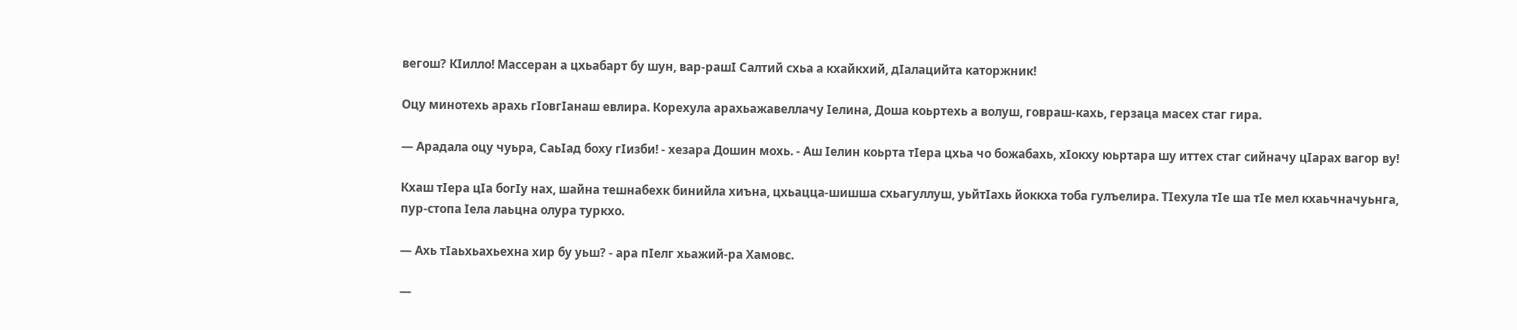вегош? КIилло! Массеран а цхьабарт бу шун, вар-рашI Салтий схьа а кхайкхий, дIалацийта каторжник!

Оцу минотехь арахь гIовгIанаш евлира. Корехула арахьажавеллачу Iелина, Доша коьртехь а волуш, говраш-кахь, герзаца масех стаг гира.

— Арадала оцу чуьра, СаьIад боху гIизби! - хезара Дошин мохь. - Аш Iелин коьрта тIера цхьа чо божабахь, хIокху юьртара шу иттех стаг сийначу цIарах вагор ву!

Кхаш тIера цIа богIу нах, шайна тешнабехк бинийла хиъна, цхьацца-шишша схьагуллуш, уьйтIахь йоккха тоба гулъелира. ТIехула тIе ша тIе мел кхаьчначуьнга, пур-стопа Iела лаьцна олура туркхо.

— Ахь тIаьхьахьехна хир бу уьш? - ара пIелг хьажий-ра Хамовс.

—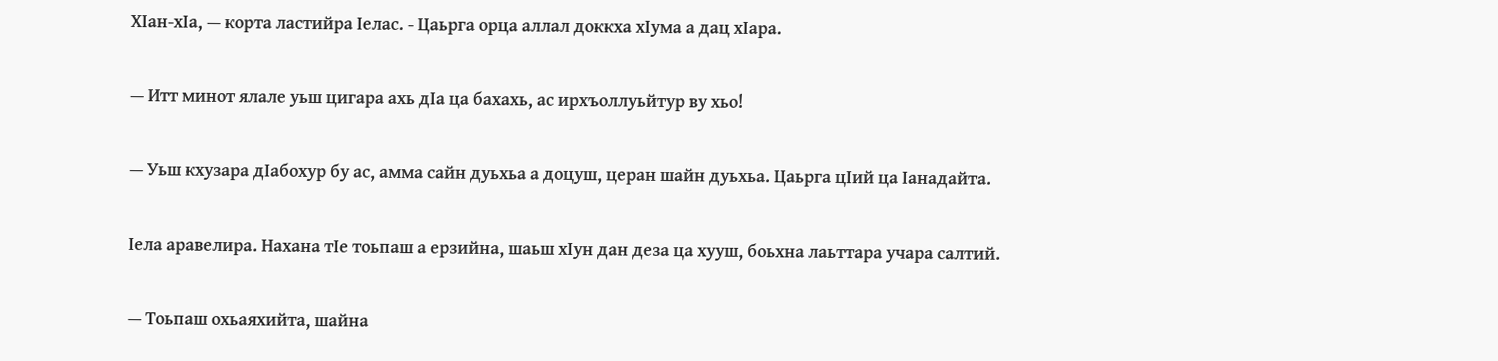ХIан-хIа, — корта ластийра Iелас. - Цаьрга орца аллал доккха хIума а дац хIара.

— Итт минот ялале уьш цигара ахь дIа ца бахахь, ас ирхъоллуьйтур ву хьо!

— Уьш кхузара дIабохур бу ас, амма сайн дуьхьа а доцуш, церан шайн дуьхьа. Цаьрга цIий ца Iанадайта.

Iела аравелира. Нахана тIе тоьпаш а ерзийна, шаьш хIун дан деза ца хууш, боьхна лаьттара учара салтий.

— Тоьпаш охьаяхийта, шайна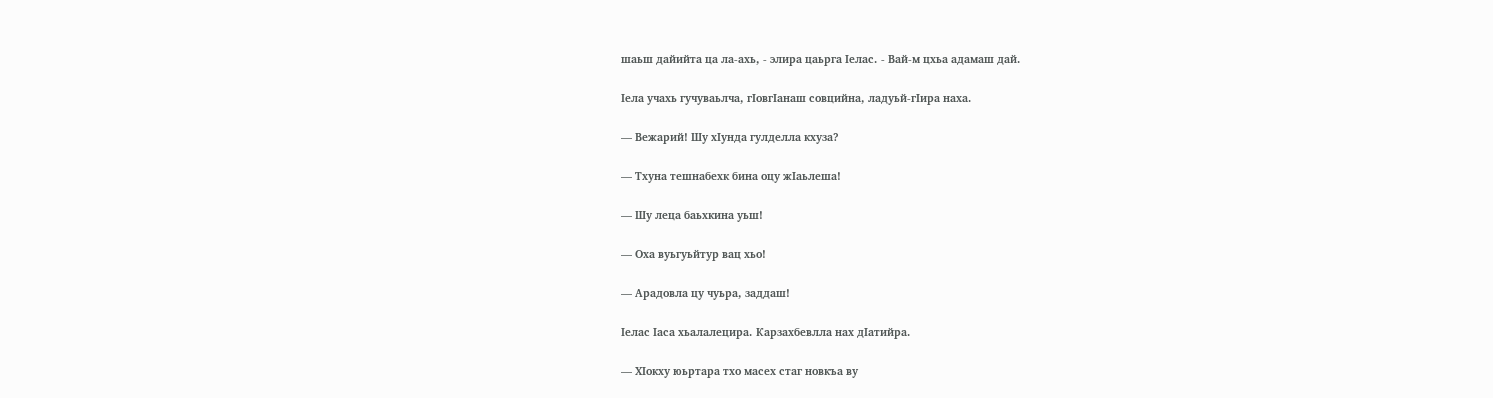шаьш дайийта ца ла-ахь, - элира цаьрга Iелас. - Вай-м цхьа адамаш дай.

Iела учахь гучуваьлча, гIовгIанаш совцийна, ладуьй-гIира наха.

— Вежарий! Шу хIунда гулделла кхуза?

— Тхуна тешнабехк бина оцу жIаьлеша!

— Шу леца баьхкина уьш!

— Оха вуьгуьйтур вац хьо!

— Арадовла цу чуьра, заддаш!

Iелас Iаса хьалалецира. Карзахбевлла нах дIатийра.

— ХIокху юьртара тхо масех стаг новкъа ву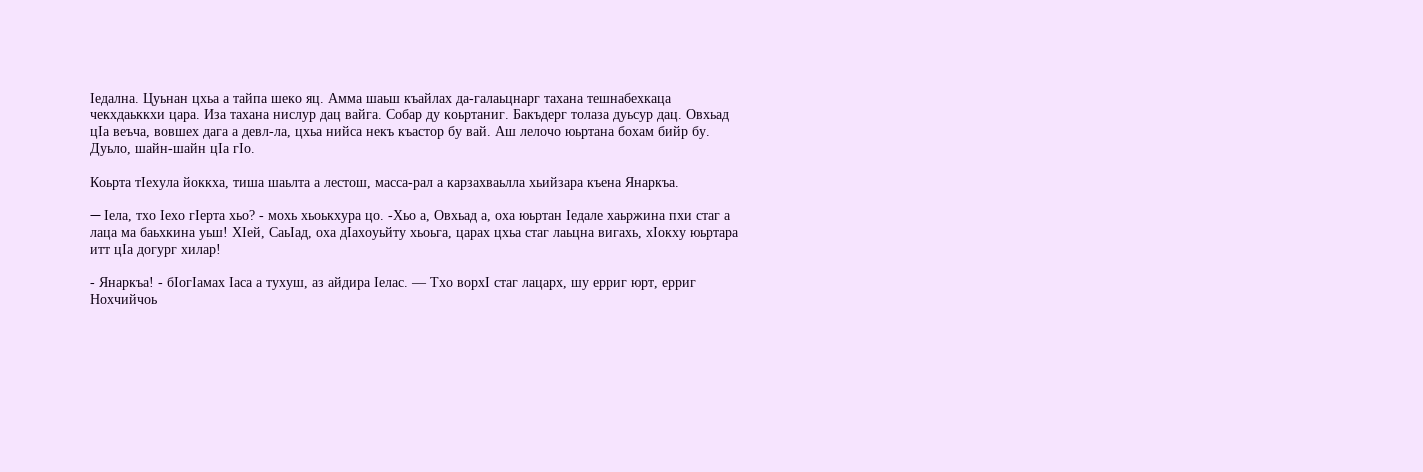Iедална. Цуьнан цхьа а тайпа шеко яц. Амма шаьш къайлах да-галаьцнарг тахана тешнабехкаца чекхдаьккхи цара. Иза тахана нислур дац вайга. Собар ду коьртаниг. Бакъдерг толаза дуьсур дац. Овхьад цIа веъча, вовшех дага а девл-ла, цхьа нийса некъ къастор бу вай. Аш лелочо юьртана бохам бийр бу. Дуьло, шайн-шайн цIа гIо.

Коьрта тIехула йоккха, тиша шаьлта а лестош, масса-рал а карзахваьлла хьийзара къена Янаркъа.

— Iела, тхо Iехо гIерта хьо? - мохь хьоькхура цо. -Хьо а, Овхьад а, оха юьртан Iедале хаьржина пхи стаг а лаца ма баьхкина уьш! ХIей, СаьIад, оха дIахоуьйту хьоьга, царах цхьа стаг лаьцна вигахь, хIокху юьртара итт цIа догург хилар!

- Янаркъа! - бIогIамах Iаса а тухуш, аз айдира Iелас. — Тхо ворхI стаг лацарх, шу ерриг юрт, ерриг Нохчийчоь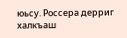юьсу. Россера дерриг халкъаш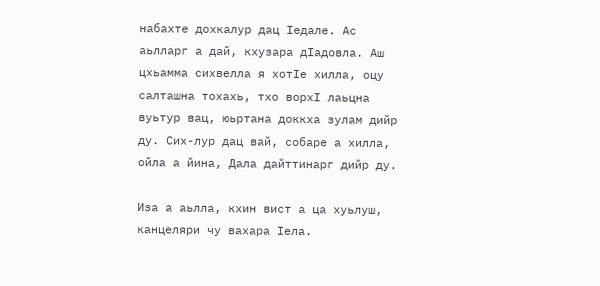набахте дохкалур дац Iедале. Ас аьлларг а дай, кхузара дIадовла. Аш цхьамма сихвелла я хотIе хилла, оцу салташна тохахь, тхо ворхI лаьцна вуьтур вац, юьртана доккха зулам дийр ду. Сих-лур дац вай, собаре а хилла, ойла а йина, Дала дайттинарг дийр ду.

Иза а аьлла, кхин вист а ца хуьлуш, канцеляри чу вахара Iела.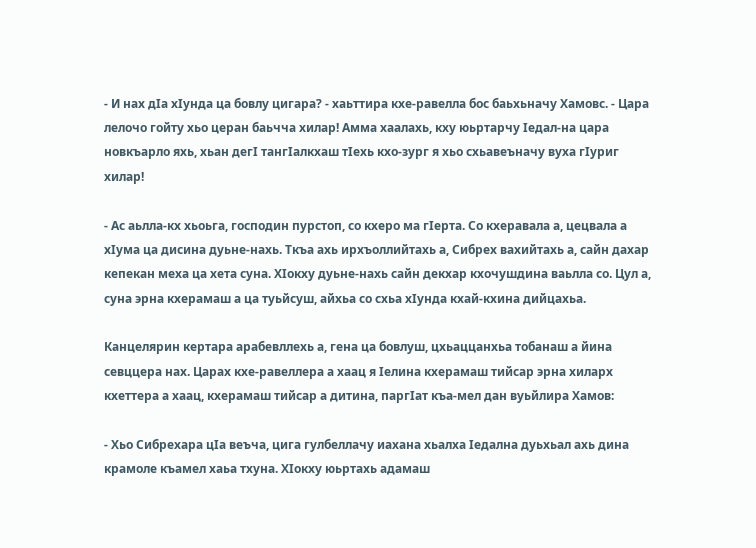- И нах дIа хIунда ца бовлу цигара? - хаьттира кхе-равелла бос баьхьначу Хамовс. - Цара лелочо гойту хьо церан баьчча хилар! Амма хаалахь, кху юьртарчу Iедал-на цара новкъарло яхь, хьан дегI тангIалкхаш тIехь кхо-зург я хьо схьавеъначу вуха гIуриг хилар!

- Ас аьлла-кх хьоьга, господин пурстоп, со кхеро ма гIерта. Со кхеравала а, цецвала а хIума ца дисина дуьне-нахь. Ткъа ахь ирхъоллийтахь а, Сибрех вахийтахь а, сайн дахар кепекан меха ца хета суна. ХIокху дуьне-нахь сайн декхар кхочушдина ваьлла со. Цул а, суна эрна кхерамаш а ца туьйсуш, айхьа со схьа хIунда кхай-кхина дийцахьа.

Канцелярин кертара арабевллехь а, гена ца бовлуш, цхьаццанхьа тобанаш а йина севццера нах. Царах кхе-равеллера а хаац я Iелина кхерамаш тийсар эрна хиларх кхеттера а хаац, кхерамаш тийсар а дитина, паргIат къа-мел дан вуьйлира Хамов:

- Хьо Сибрехара цIа веъча, цига гулбеллачу иахана хьалха Iедална дуьхьал ахь дина крамоле къамел хаьа тхуна. ХIокху юьртахь адамаш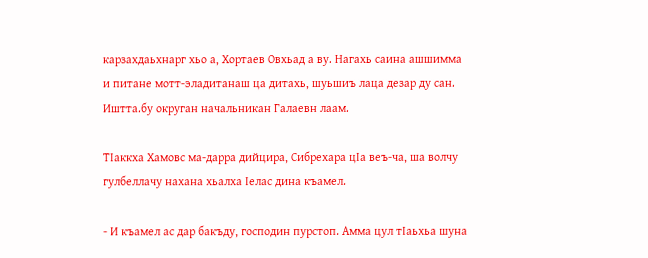карзахдаьхнарг хьо а, Хортаев Овхьад а ву. Нагахь саина ашшимма и питане мотт-эладитанаш ца дитахь, шуьшиъ лаца дезар ду сан. Иштта.бу округан начальникан Галаевн лаам.

ТIаккха Хамовс ма-дарра дийцира, Сибрехара цIа веъ-ча, ша волчу гулбеллачу нахана хьалха Iелас дина къамел.

- И къамел ас дар бакъду, господин пурстоп. Амма цул тIаьхьа шуна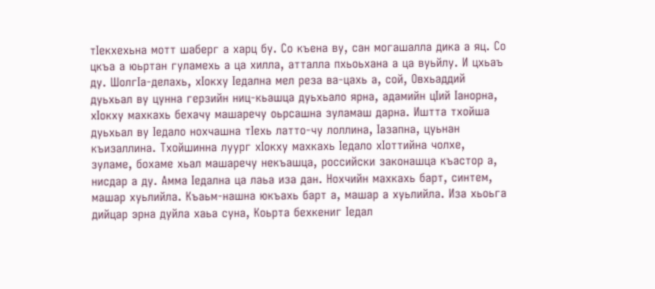тIекхехьна мотт шаберг а харц бу. Со къена ву, сан могашалла дика а яц. Со цкъа а юьртан гуламехь а ца хилла, атталла пхьоьхана а ца вуьйлу. И цхьаъ ду. ШолгIа-делахь, хIокху Iедална мел реза ва-цахь а, сой, Овхьаддий дуьхьал ву цунна герзийн ниц-кьашца дуьхьало ярна, адамийн цIий Iанорна, хIокху махкахь бехачу машаречу оьрсашна зуламаш дарна. Иштта тхойша дуьхьал ву Iедало нохчашна тIехь латто-чу лоллина, Iазапна, цуьнан къизаллина. Тхойшинна луург хIокху махкахь Iедало хIоттийна чолхе, зуламе, бохаме хьал машаречу некъашца, российски законашца къастор а, нисдар а ду. Амма Iедална ца лаьа иза дан. Нохчийн махкахь барт, синтем, машар хуьлийла. Къаьм-нашна юкъахь барт а, машар а хуьлийла. Иза хьоьга дийцар эрна дуйла хаьа суна, Коьрта бехкениг Iедал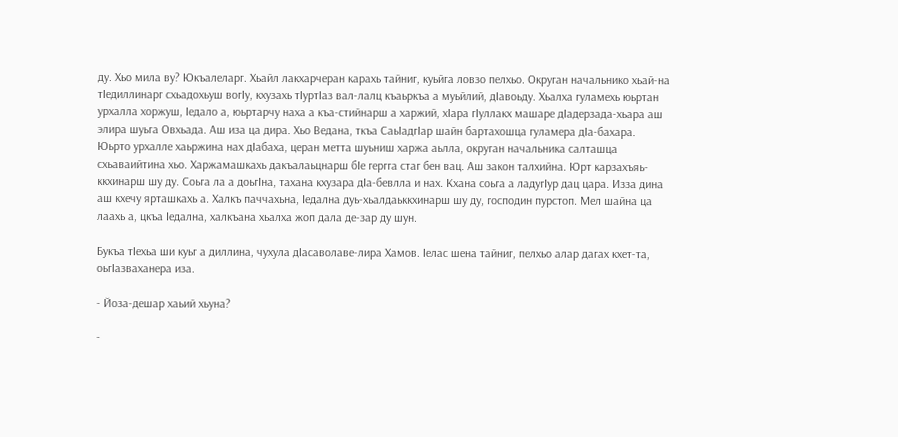ду. Хьо мила ву? Юкъалеларг. Хьайл лакхарчеран карахь тайниг, куьйга ловзо пелхьо. Округан начальнико хьай-на тIедиллинарг схьадохьуш вогIу, кхузахь тIуртIаз вал-лалц къаьркъа а муьйлий, дIавоьду. Хьалха гуламехь юьртан урхалла хоржуш, Iедало а, юьртарчу наха а къа-стийнарш а харжий, хIара гIуллакх машаре дIадерзада-хьара аш элира шуьга Овхьада. Аш иза ца дира. Хьо Ведана, ткъа СаьIадгIар шайн бартахошца гуламера дIа-бахара. Юьрто урхалле хаьржина нах дIабаха, церан метта шуьниш харжа аьлла, округан начальника салташца схьаваийтина хьо. Харжамашкахь дакъалаьцнарш бIе гергга стаг бен вац. Аш закон талхийна. Юрт карзахъяь-ккхинарш шу ду. Соьга ла а доьгIна, тахана кхузара дIа-бевлла и нах. Кхана соьга а ладугIур дац цара. Изза дина аш кхечу ярташкахь а. Халкъ паччахьна, Iедална дуь-хьалдаьккхинарш шу ду, господин пурстоп. Мел шайна ца лаахь а, цкъа Iедална, халкъана хьалха жоп дала де-зар ду шун.

Букъа тIехьа ши куьг а диллина, чухула дIасаволаве-лира Хамов. Iелас шена тайниг, пелхьо алар дагах кхет-та, оьгIазваханера иза.

- Йоза-дешар хаьий хьуна?

-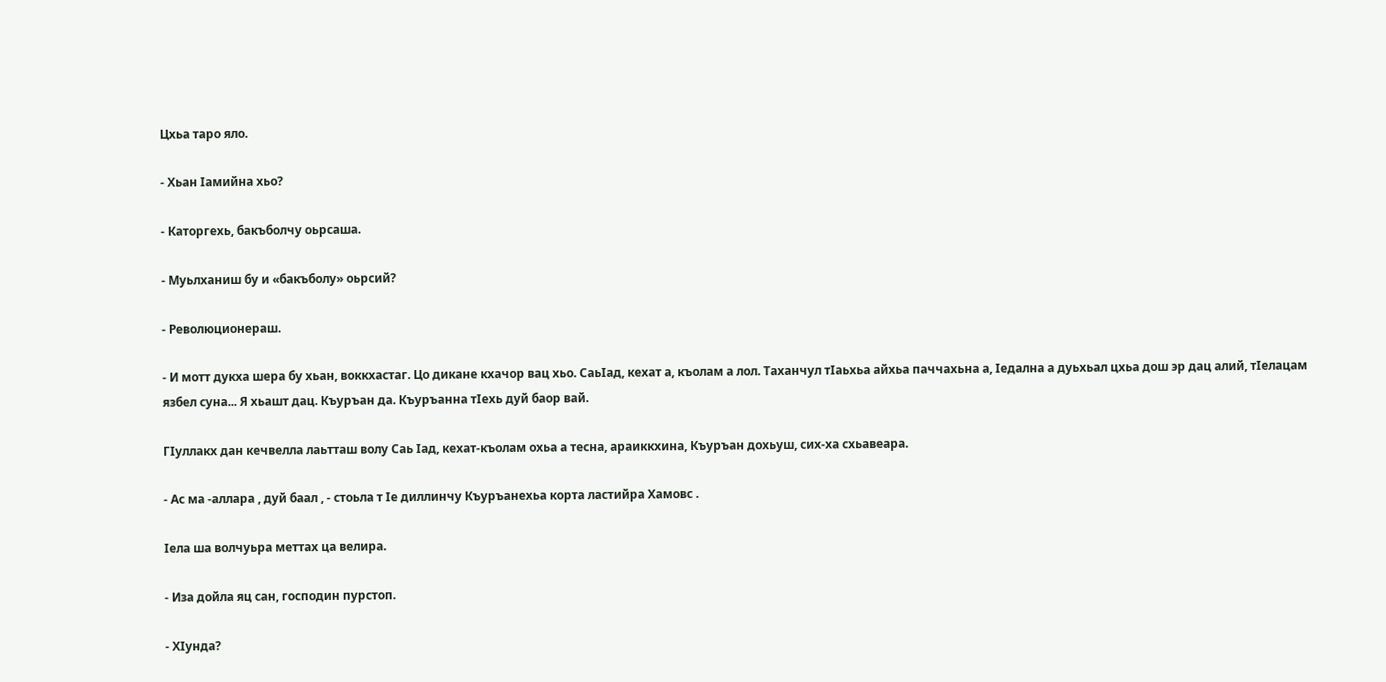Цхьа таро яло.

- Хьан Iамийна хьо?

- Каторгехь, бакъболчу оьрсаша.

- Муьлханиш бу и «бакъболу» оьрсий?

- Революционераш.

- И мотт дукха шера бу хьан, воккхастаг. Цо дикане кхачор вац хьо. СаьIад, кехат а, къолам а лол. Таханчул тIаьхьа айхьа паччахьна а, Iедална а дуьхьал цхьа дош эр дац алий, тIелацам язбел суна... Я хьашт дац. Къуръан да. Къуръанна тIехь дуй баор вай.

ГIуллакх дан кечвелла лаьтташ волу Саь Iад, кехат-къолам охьа а тесна, араиккхина, Къуръан дохьуш, сих-ха схьавеара.

- Ас ма -аллара , дуй баал , - стоьла т Iе диллинчу Къуръанехьа корта ластийра Хамовс .

Iела ша волчуьра меттах ца велира.

- Иза дойла яц сан, господин пурстоп.

- ХIунда?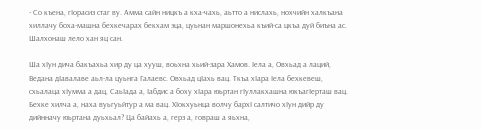- Со къена, гIорасиз стаг ву. Амма сайн ницкъ а кха-чахь, аьтто а нислахь, нохчийн халкъана хиллачу боха-машна бехкечарах бекхам эца, цуьнан маршонехьа къий-са цкъа дуй биъна ас. Шалхонаш лело хан яц сан.

Ша хIун дича бакъахьа хир ду ца хууш, воьхна хьий-зара Хамов. Iела а, Овхьад а лаций, Ведана дIавалаве аьл-ла цуьнга Галаевс. Овхьад цIахь вац. Ткъа хIара Iела бехкевеш, схьалаца хIумма а дац, СаьIада а, Iабдис а боху хIара юьртан гIуллакхашна юкъагIерташ вац. Бехке хилча а, наха вуьгуьйтур а ма вац. ХIокхуьнца волчу бархI салтичо хIун дийр ду дийнначу юьртана дуьхьал? Ца байахь а, герз а, говраш а яьхна,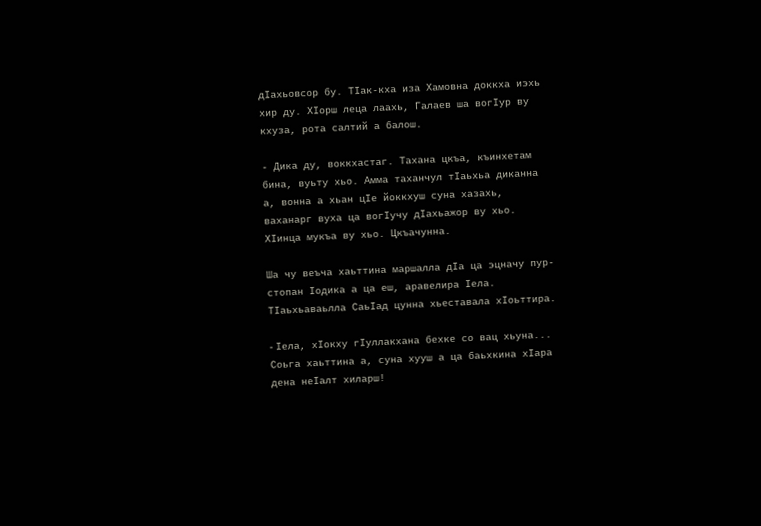дIахьовсор бу. ТIак-кха иза Хамовна доккха иэхь хир ду. ХIорш леца лаахь, Галаев ша вогIур ву кхуза, рота салтий а балош.

- Дика ду, воккхастаг. Тахана цкъа, къинхетам бина, вуьту хьо. Амма таханчул тIаьхьа диканна а, вонна а хьан цIе йоккхуш суна хазахь, ваханарг вуха ца вогIучу дIахьажор ву хьо. ХIинца мукъа ву хьо. Цкъачунна.

Ша чу веъча хаьттина маршалла дIа ца эцначу пур-стопан Iодика а ца еш, аравелира Iела. ТIаьхьаваьлла СаьIад цунна хьеставала хIоьттира.

- Iела, хIокху гIуллакхана бехке со вац хьуна... Соьга хаьттина а, суна хууш а ца баьхкина хIара дена неIалт хиларш!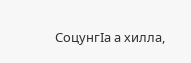СоцунгIа а хилла,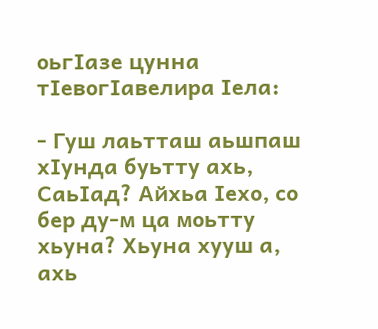оьгIазе цунна тIевогIавелира Iела:

- Гуш лаьтташ аьшпаш хIунда буьтту ахь, СаьIад? Айхьа Iехо, со бер ду-м ца моьтту хьуна? Хьуна хууш а, ахь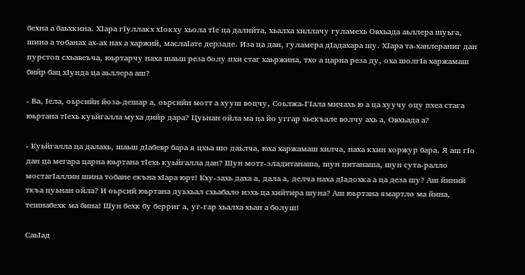бехна а баьхкина. ХIара гIуллакх хIокху хьола тIе ца далийта, хьалха хиллачу гуламехь Овхьада аьллера шуьга, шина а тобанах ах-ах нах а харжий, маслаIате дерзаде. Иза ца дан, гуламера дIадахара шу. ХIара та-ханлераниг дан пурстоп схьавеъча, юьртарчу наха шаьш реза болу пхи стаг хаьржина, тхо а царна реза ду, оха шолгIа харжамаш бийр бац хIунда ца аьллера аш?

- Ва, Iела, оьрсийн йоза-дешар а, оьрсийн мотт а хууш воцчу, Соьлжа-ГIала мичахь ю а ца хуучу оцу пхеа стага юьртана тIехь куьйгалла муха дийр дара? Цуьнан ойла ма ца йо уггар хьекъале волчу ахь а, Овхьада а?

- Куьйгалла ца далахь, шаьш дIабевр бара я цхьа шо даьлча, юха харжамаш хилча, наха кхин хоржур бара. Я аш гIо дан ца мегара царна юьртана тIехь куьйгалла дан? Шун мотт-эладитанаша, шун питанаша, шун сута-ралло мостагIаллин шина тобане екъна хIара юрт! Кху-захь даха а, дала а, делча наха дIадохка а ца деза шу? Аш йиний ткъа цуьнан ойла? И оьрсий юьртана дуьхьал схьабало иэхь ца хийтира шуна? Аш юьртана ямартло ма йина, тешнабехк ма бина! Шун бехк бу берриг а, уг-гар хьалха хьан а болуш!

СаьIад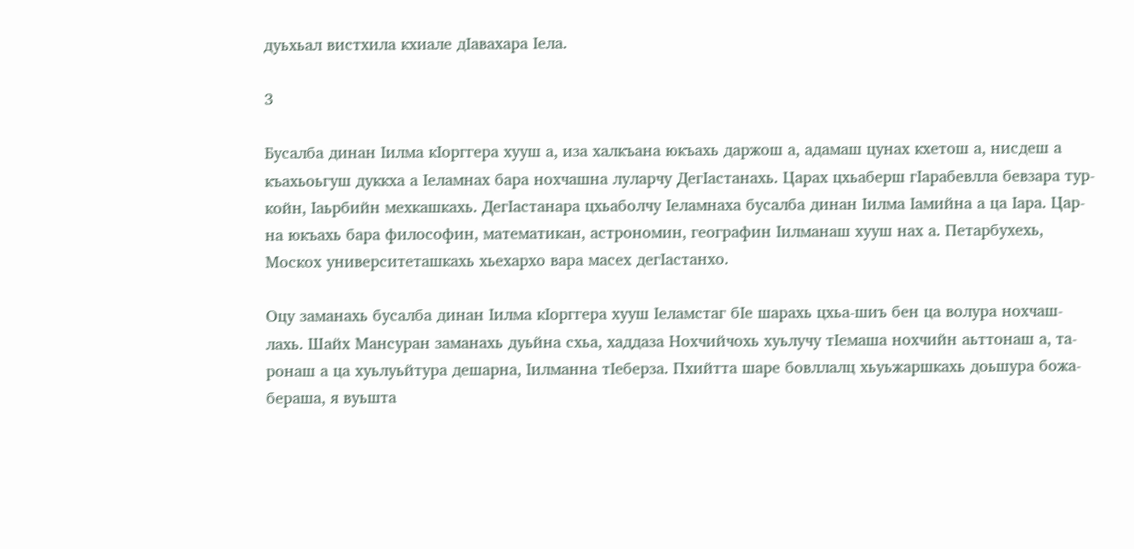дуьхьал вистхила кхиале дIавахара Iела.

3

Бусалба динан Iилма кIорггера хууш а, иза халкъана юкъахь даржош а, адамаш цунах кхетош а, нисдеш а къахьоьгуш дуккха а Iеламнах бара нохчашна луларчу ДегIастанахь. Царах цхьаберш гIарабевлла бевзара тур-койн, Iаьрбийн мехкашкахь. ДегIастанара цхьаболчу Iеламнаха бусалба динан Iилма Iамийна а ца Iара. Цар-на юкъахь бара философин, математикан, астрономин, географин Iилманаш хууш нах а. Петарбухехь, Москох университеташкахь хьехархо вара масех дегIастанхо.

Оцу заманахь бусалба динан Iилма кIорггера хууш Iеламстаг бIе шарахь цхьа-шиъ бен ца волура нохчаш-лахь. Шайх Мансуран заманахь дуьйна схьа, хаддаза Нохчийчохь хуьлучу тIемаша нохчийн аьттонаш а, та-ронаш а ца хуьлуьйтура дешарна, Iилманна тIеберза. Пхийтта шаре бовллалц хьуьжаршкахь доьшура божа-бераша, я вуьшта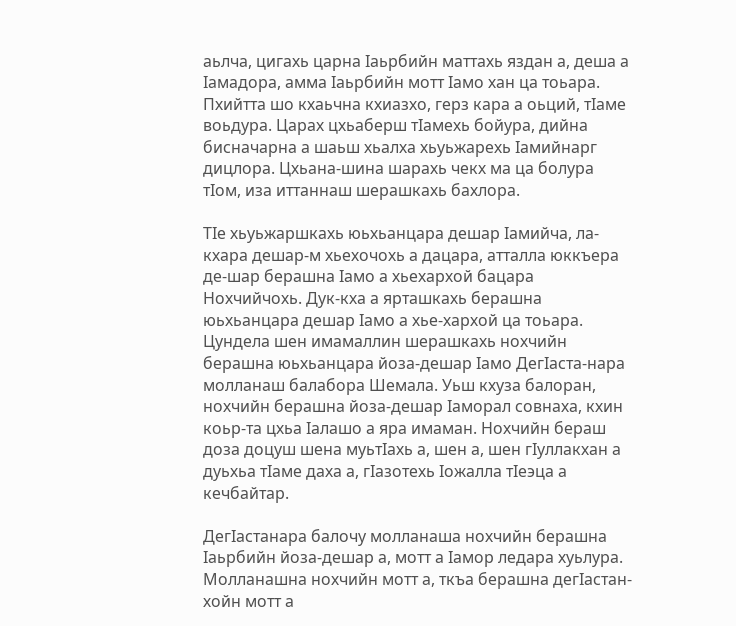аьлча, цигахь царна Iаьрбийн маттахь яздан а, деша а Iамадора, амма Iаьрбийн мотт Iамо хан ца тоьара. Пхийтта шо кхаьчна кхиазхо, герз кара а оьций, тIаме воьдура. Царах цхьаберш тIамехь бойура, дийна бисначарна а шаьш хьалха хьуьжарехь Iамийнарг дицлора. Цхьана-шина шарахь чекх ма ца болура тIом, иза иттаннаш шерашкахь бахлора.

ТIе хьуьжаршкахь юьхьанцара дешар Iамийча, ла-кхара дешар-м хьехочохь а дацара, атталла юккъера де-шар берашна Iамо а хьехархой бацара Нохчийчохь. Дук-кха а ярташкахь берашна юьхьанцара дешар Iамо а хье-хархой ца тоьара. Цундела шен имамаллин шерашкахь нохчийн берашна юьхьанцара йоза-дешар Iамо ДегIаста-нара молланаш балабора Шемала. Уьш кхуза балоран, нохчийн берашна йоза-дешар Iаморал совнаха, кхин коьр-та цхьа Iалашо а яра имаман. Нохчийн бераш доза доцуш шена муьтIахь а, шен а, шен гIуллакхан а дуьхьа тIаме даха а, гIазотехь Iожалла тIеэца а кечбайтар.

ДегIастанара балочу молланаша нохчийн берашна Iаьрбийн йоза-дешар а, мотт а Iамор ледара хуьлура. Молланашна нохчийн мотт а, ткъа берашна дегIастан-хойн мотт а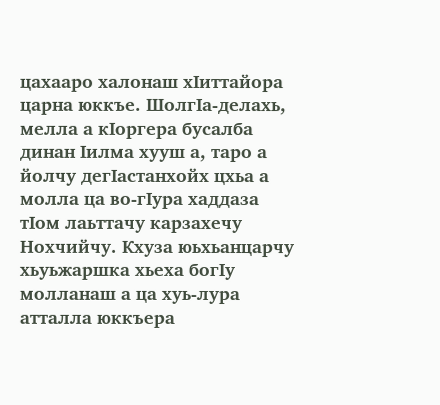цахааро халонаш хIиттайора царна юккъе. ШолгIа-делахь, мелла а кIоргера бусалба динан Iилма хууш а, таро а йолчу дегIастанхойх цхьа а молла ца во-гIура хаддаза тIом лаьттачу карзахечу Нохчийчу. Кхуза юьхьанцарчу хьуьжаршка хьеха богIу молланаш а ца хуь-лура атталла юккъера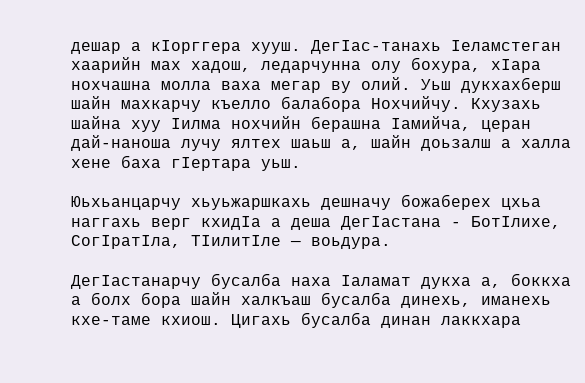дешар а кIорггера хууш. ДегIас-танахь Iеламстеган хаарийн мах хадош, ледарчунна олу бохура, хIара нохчашна молла ваха мегар ву олий. Уьш дукхахберш шайн махкарчу къелло балабора Нохчийчу. Кхузахь шайна хуу Iилма нохчийн берашна Iамийча, церан дай-наноша лучу ялтех шаьш а, шайн доьзалш а халла хене баха гIертара уьш.

Юьхьанцарчу хьуьжаршкахь дешначу божаберех цхьа наггахь верг кхидIа а деша ДегIастана - БотIлихе, СогIратIла, ТIилитIле — воьдура.

ДегIастанарчу бусалба наха Iаламат дукха а, боккха а болх бора шайн халкъаш бусалба динехь, иманехь кхе-таме кхиош. Цигахь бусалба динан лаккхара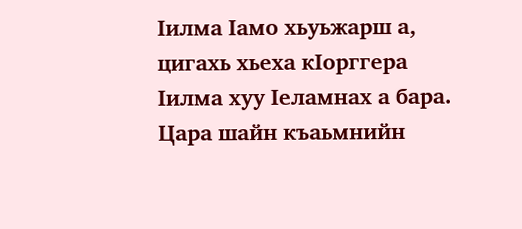Iилма Iамо хьуьжарш а, цигахь хьеха кIорггера Iилма хуу Iеламнах а бара. Цара шайн къаьмнийн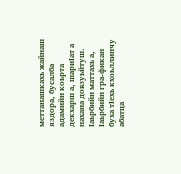меттанашкахь жайнаш яздора, бусалба адамийн коьрта декхарш а, шариIат а нахана довзуьйтуш. Iаьрбийн маттахь а, Iаьрбийн гра-фикан буха тIехь кхоьллинчу абатца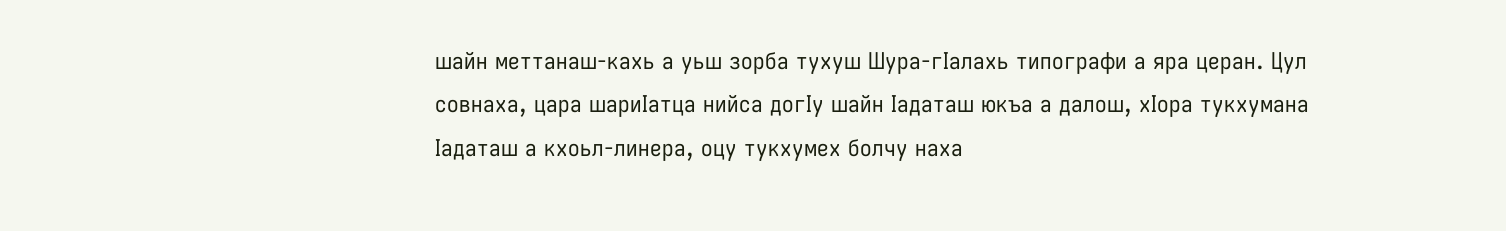шайн меттанаш-кахь а уьш зорба тухуш Шура-гIалахь типографи а яра церан. Цул совнаха, цара шариIатца нийса догIу шайн Iадаташ юкъа а далош, хIора тукхумана Iадаташ а кхоьл-линера, оцу тукхумех болчу наха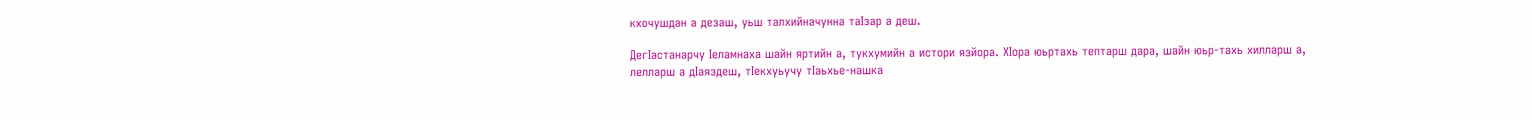кхочушдан а дезаш, уьш талхийначунна таIзар а деш.

ДегIастанарчу Iеламнаха шайн яртийн а, тукхумийн а истори язйора. ХIора юьртахь тептарш дара, шайн юьр-тахь хилларш а, лелларш а дIаяздеш, тIекхуьучу тIаьхье-нашка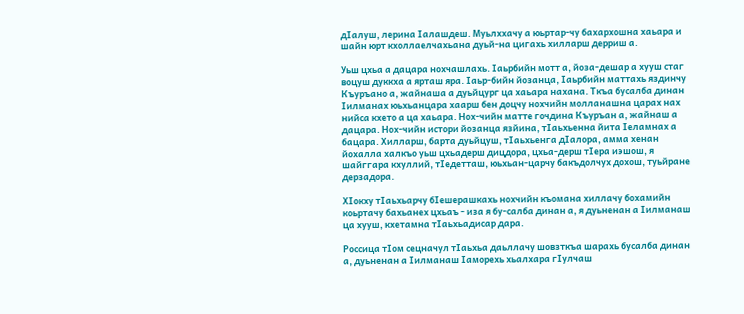дIалуш, лерина Iалашдеш. Муьлххачу а юьртар-чу бахархошна хаьара и шайн юрт кхоллаелчахьана дуьй-на цигахь хилларш дерриш а.

Уьш цхьа а дацара нохчашлахь. Iаьрбийн мотт а, йоза-дешар а хууш стаг воцуш дуккха а ярташ яра. Iаьр-бийн йозанца, Iаьрбийн маттахь яздинчу Къуръано а, жайнаша а дуьйцург ца хаьара нахана. Ткъа бусалба динан Iилманах юьхьанцара хаарш бен доцчу нохчийн молланашна царах нах нийса кхето а ца хаьара. Нох-чийн матте гочдина Къуръан а, жайнаш а дацара. Нох-чийн истори йозанца язйина, тIаьхьенна йита Iеламнах а бацара. Хилларш, барта дуьйцуш, тIаьхьенга дIалора, амма хенан йохалла халкъо уьш цхьадерш дицдора, цхьа-дерш тIера иэшош, я шайггара кхуллий, тIедетташ, юьхьан-царчу бакъдолчух дохош, туьйране дерзадора.

ХIокху тIаьхьарчу бIешерашкахь нохчийн къомана хиллачу бохамийн коьртачу бахьанех цхьаъ - иза я бу-салба динан а, я дуьненан а Iилманаш ца хууш, кхетамна тIаьхьадисар дара.

Россица тIом сецначул тIаьхьа даьллачу шовзткъа шарахь бусалба динан а, дуьненан а Iилманаш Iаморехь хьалхара гIулчаш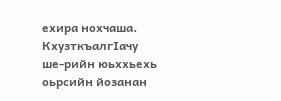ехира нохчаша. КхузткъалгIачу ше-рийн юьххьехь оьрсийн йозанан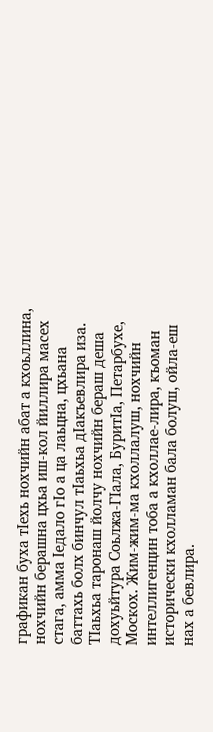графикан буха тIехь нохчийн абат а кхоьллина, нохчийн берашна цхьа иш-кол йиллира масех стага, амма Iедало гIо а ца лаьцна, цхьана баттахь болх бинчул тIаьхьа дIакъевлира иза. ТIаьхьа таронаш йолчу нохчийн бераш деша дохуьйтура Соьлжа-ГIала, БуритIа, Петарбухе, Москох. Жим-жим-ма кхоллалуш, нохчийн интеллигенцин тоба а кхоллае-лира, къоман исторически кхолламан бала болуш, ойла-еш нах а бевлира.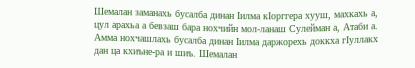Шемалан заманахь бусалба динан Iилма кIорггера хууш, махкахь а, цул арахьа а бевзаш бара нохчийн мол-ланаш Сулейман а, Атаби а. Амма нохчашлахь бусалба динан Iилма даржорехь доккха гIуллакх дан ца кхиъне-ра и шиъ. Шемалан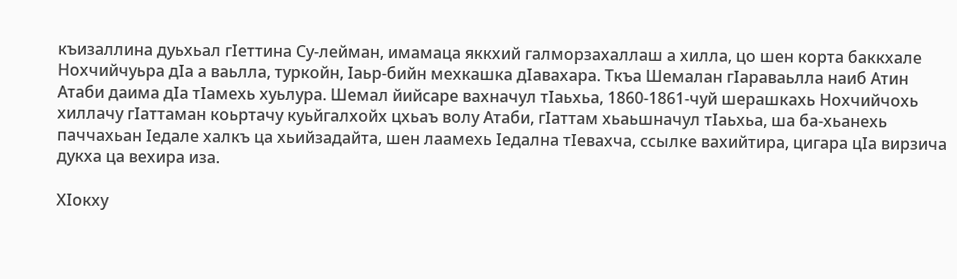къизаллина дуьхьал гIеттина Су-лейман, имамаца яккхий галморзахаллаш а хилла, цо шен корта баккхале Нохчийчуьра дIа а ваьлла, туркойн, Iаьр-бийн мехкашка дIавахара. Ткъа Шемалан гIараваьлла наиб Атин Атаби даима дIа тIамехь хуьлура. Шемал йийсаре вахначул тIаьхьа, 1860-1861-чуй шерашкахь Нохчийчохь хиллачу гIаттаман коьртачу куьйгалхойх цхьаъ волу Атаби, гIаттам хьаьшначул тIаьхьа, ша ба-хьанехь паччахьан Iедале халкъ ца хьийзадайта, шен лаамехь Iедална тIевахча, ссылке вахийтира, цигара цIа вирзича дукха ца вехира иза.

ХIокху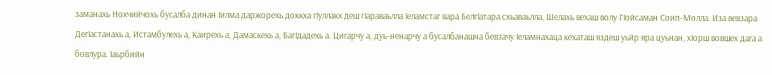заманахь Нохчийчохь бусалба динан Iилма даржорехь доккха гIуллакх деш гIараваьлла Iеламстаг вара БелгIатара схьаваьлла, Шелахь вехаш волу ГIойсаман Соип-Молла. Иза вевзара ДегIастанахь а, Истамбулехь а, Каирехь а, Дамаскехь а, БагIдадехь а. Цигарчу а, дуь-ненарчу а бусалбанашна бевзачу Iеламнахаца кехаташ яздеш уьйр яра цуьнан, хIорш вовшех дага а бовлура. Iаьрбийн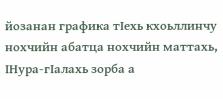йозанан графика тIехь кхоьллинчу нохчийн абатца нохчийн маттахь, IНура-гIалахь зорба а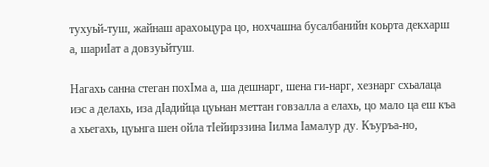тухуьй-туш, жайнаш арахоьцура цо, нохчашна бусалбанийн коьрта декхарш а, шариIат а довзуьйтуш.

Нагахь санна стеган похIма а, ша дешнарг, шена ги-нарг, хезнарг схьалаца иэс а делахь, иза дIадийца цуьнан меттан говзалла а елахь, цо мало ца еш къа а хьегахь, цуьнга шен ойла тIейирззина Iилма Iамалур ду. Къуръа-но,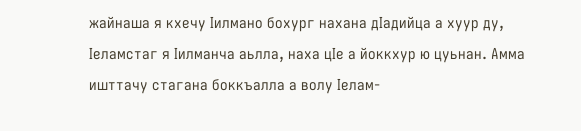жайнаша я кхечу Iилмано бохург нахана дIадийца а хуур ду, Iеламстаг я Iилманча аьлла, наха цIе а йоккхур ю цуьнан. Амма ишттачу стагана боккъалла а волу Iелам-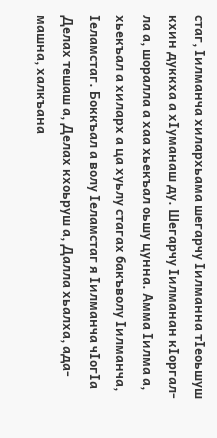стаг, Iилманча хилархьама шегарчу Iилманна тIеоьшуш кхин дуккха а хIуманаш ду. Шегарчу Iилманан кIоргал-ла а, шоралла а хаа хьекъал оьшу цунна. Амма Iилма а, хьекъал а хиларх а ца хуьлу стагах бакъволу Iилманча, Iеламстаг. Боккъал а волу Iеламстаг я Iилманча чIогIа Делах тешаш а, Делах кхоьруш а, Далла хьалха, ада-машна, халкъана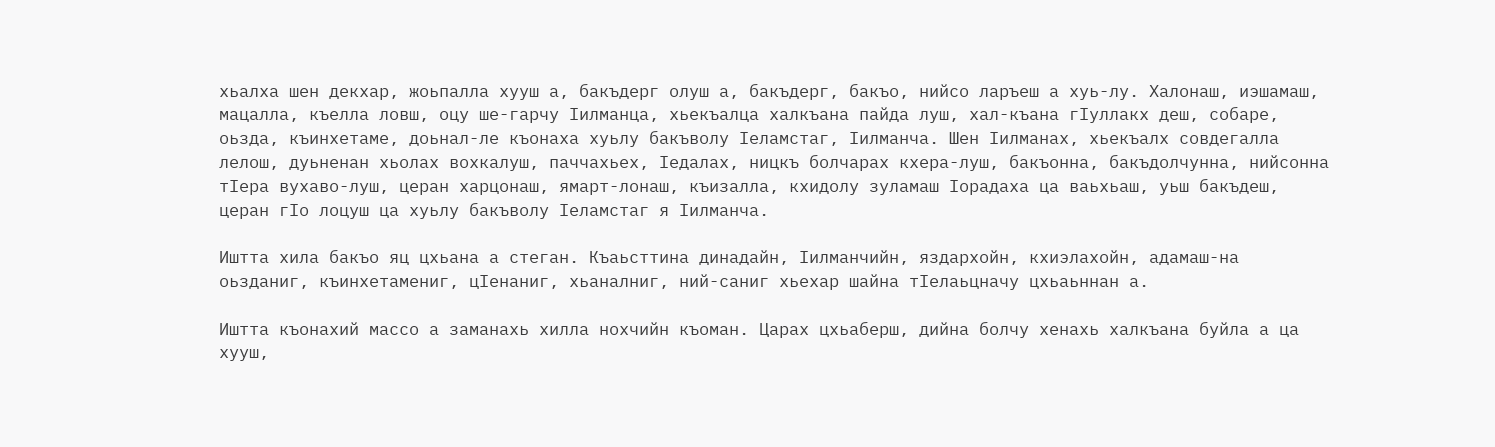хьалха шен декхар, жоьпалла хууш а, бакъдерг олуш а, бакъдерг, бакъо, нийсо ларъеш а хуь-лу. Халонаш, иэшамаш, мацалла, къелла ловш, оцу ше-гарчу Iилманца, хьекъалца халкъана пайда луш, хал-къана гIуллакх деш, собаре, оьзда, къинхетаме, доьнал-ле къонаха хуьлу бакъволу Iеламстаг, Iилманча. Шен Iилманах, хьекъалх совдегалла лелош, дуьненан хьолах вохкалуш, паччахьех, Iедалах, ницкъ болчарах кхера-луш, бакъонна, бакъдолчунна, нийсонна тIера вухаво-луш, церан харцонаш, ямарт-лонаш, къизалла, кхидолу зуламаш Iорадаха ца ваьхьаш, уьш бакъдеш, церан гIо лоцуш ца хуьлу бакъволу Iеламстаг я Iилманча.

Иштта хила бакъо яц цхьана а стеган. Къаьсттина динадайн, Iилманчийн, яздархойн, кхиэлахойн, адамаш-на оьзданиг, къинхетамениг, цIенаниг, хьаналниг, ний-саниг хьехар шайна тIелаьцначу цхьаьннан а.

Иштта къонахий массо а заманахь хилла нохчийн къоман. Царах цхьаберш, дийна болчу хенахь халкъана буйла а ца хууш,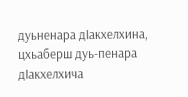дуьненара дIакхелхина, цхьаберш дуь-пенара дIакхелхича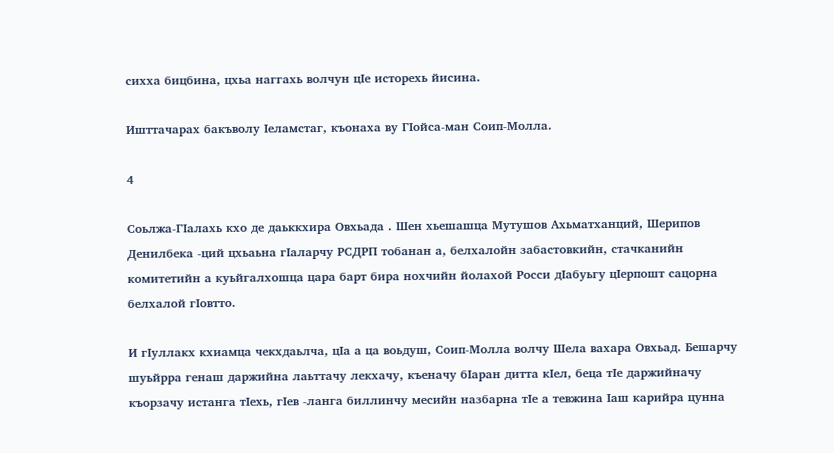сихха бицбина, цхьа наггахь волчун цIе исторехь йисина.

Ишттачарах бакъволу Iеламстаг, къонаха ву ГIойса-ман Соип-Молла.

4

Соьлжа-ГIалахь кхо де даьккхира Овхьада . Шен хьешашца Мутушов Ахьматханций, Шерипов Денилбека -ций цхьаьна гIаларчу РСДРП тобанан а, белхалойн забастовкийн, стачканийн комитетийн а куьйгалхошца цара барт бира нохчийн йолахой Росси дIабуьгу цIерпошт сацорна белхалой гIовтто.

И гIуллакх кхиамца чекхдаьлча, цIа а ца воьдуш, Соип-Молла волчу Шела вахара Овхьад. Бешарчу шуьйрра генаш даржийна лаьттачу лекхачу, къеначу бIаран дитта кIел, беца тIе даржийначу къорзачу истанга тIехь, гIев -ланга биллинчу месийн назбарна тIе а тевжина Iаш карийра цунна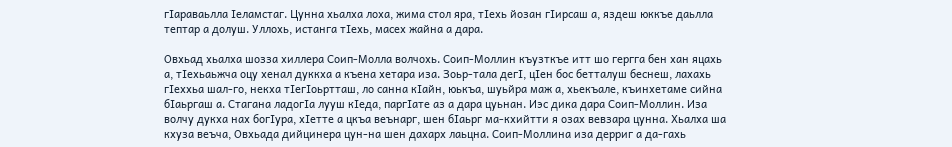гIараваьлла Iеламстаг. Цунна хьалха лоха, жима стол яра, тIехь йозан гIирсаш а, яздеш юккъе даьлла тептар а долуш. Уллохь, истанга тIехь, масех жайна а дара.

Овхьад хьалха шозза хиллера Соип-Молла волчохь. Соип-Моллин къузткъе итт шо гергга бен хан яцахь а, тIехьаьжча оцу хенал дуккха а къена хетара иза. Зоьр-тала дегI, цIен бос бетталуш беснеш, лахахь гIеххьа шал-го, некха тIегIоьртташ, ло санна кIайн, юькъа, шуьйра маж а, хьекъале, къинхетаме сийна бIаьргаш а. Стагана ладогIа лууш кIеда, паргIате аз а дара цуьнан. Иэс дика дара Соип-Моллин. Иза волчу дукха нах богIура, хIетте а цкъа веънарг, шен бIаьрг ма-кхийтти я озах вевзара цунна. Хьалха ша кхуза веъча, Овхьада дийцинера цун-на шен дахарх лаьцна. Соип-Моллина иза дерриг а да-гахь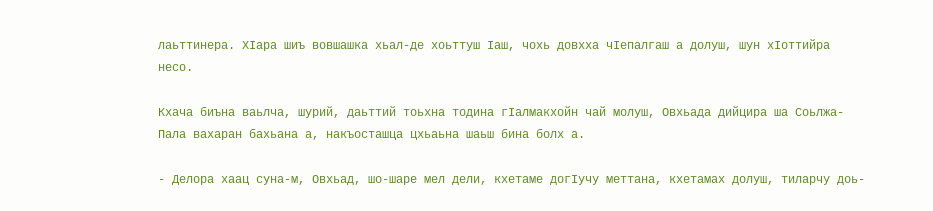лаьттинера. ХIара шиъ вовшашка хьал-де хоьттуш Iаш, чохь довхха чIепалгаш а долуш, шун хIоттийра несо.

Кхача биъна ваьлча, шурий, даьттий тоьхна тодина гIалмакхойн чай молуш, Овхьада дийцира ша Соьлжа-Пала вахаран бахьана а, накъосташца цхьаьна шаьш бина болх а.

- Делора хаац суна-м, Овхьад, шо-шаре мел дели, кхетаме догIучу меттана, кхетамах долуш, тиларчу доь-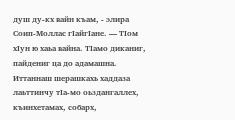душ ду-кх вайн къам, - элира Соип-Моллас гIайгIане. — ТIом хIун ю хаьа вайна. ТIамо диканиг, пайдениг ца до адамашна. Иттаннаш шерашкахь хаддаза лаьттинчу тIа-мо оьздангаллех, къинхетамах, собарх,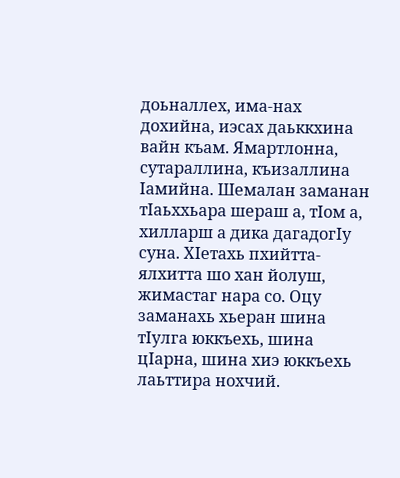доьналлех, има-нах дохийна, иэсах даьккхина вайн къам. Ямартлонна, сутараллина, къизаллина Iамийна. Шемалан заманан тIаьххьара шераш а, тIом а, хилларш а дика дагадогIу суна. ХIетахь пхийтта-ялхитта шо хан йолуш, жимастаг нара со. Оцу заманахь хьеран шина тIулга юккъехь, шина цIарна, шина хиэ юккъехь лаьттира нохчий.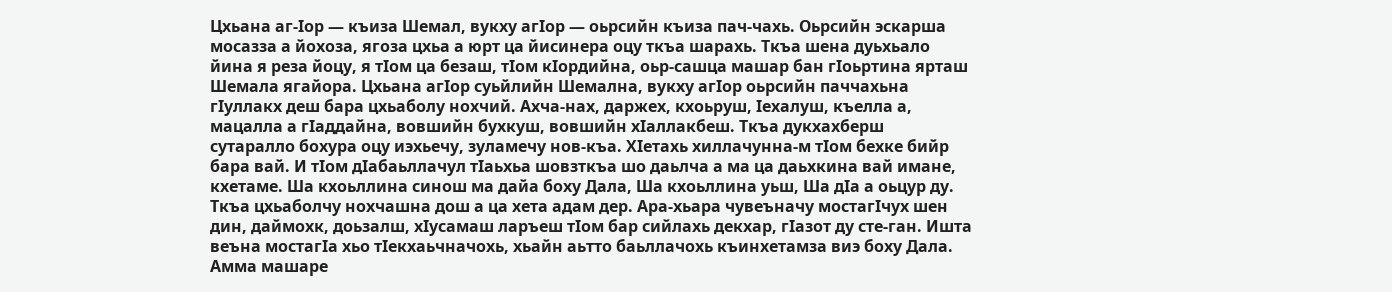Цхьана аг-Iор — къиза Шемал, вукху агIор — оьрсийн къиза пач-чахь. Оьрсийн эскарша мосазза а йохоза, ягоза цхьа а юрт ца йисинера оцу ткъа шарахь. Ткъа шена дуьхьало йина я реза йоцу, я тIом ца безаш, тIом кIордийна, оьр-сашца машар бан гIоьртина ярташ Шемала ягайора. Цхьана агIор суьйлийн Шемална, вукху агIор оьрсийн паччахьна гIуллакх деш бара цхьаболу нохчий. Ахча-нах, даржех, кхоьруш, Iехалуш, къелла а, мацалла а гIаддайна, вовшийн бухкуш, вовшийн хIаллакбеш. Ткъа дукхахберш сутаралло бохура оцу иэхьечу, зуламечу нов-къа. ХIетахь хиллачунна-м тIом бехке бийр бара вай. И тIом дIабаьллачул тIаьхьа шовзткъа шо даьлча а ма ца даьхкина вай имане, кхетаме. Ша кхоьллина синош ма дайа боху Дала, Ша кхоьллина уьш, Ша дIа а оьцур ду. Ткъа цхьаболчу нохчашна дош а ца хета адам дер. Ара-хьара чувеъначу мостагIчух шен дин, даймохк, доьзалш, хIусамаш ларъеш тIом бар сийлахь декхар, гIазот ду сте-ган. Ишта веъна мостагIа хьо тIекхаьчначохь, хьайн аьтто баьллачохь къинхетамза виэ боху Дала. Амма машаре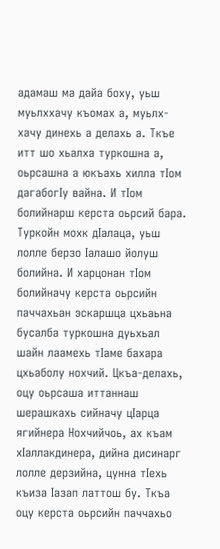адамаш ма дайа боху, уьш муьлххачу къомах а, муьлх-хачу динехь а делахь а. Ткъе итт шо хьалха туркошна а, оьрсашна а юкъахь хилла тIом дагабогIу вайна. И тIом болийнарш керста оьрсий бара. Туркойн мохк дIалаца, уьш лолле берзо Iалашо йолуш болийна. И харцонан тIом болийначу керста оьрсийн паччахьан эскаршца цхьаьна бусалба туркошна дуьхьал шайн лаамехь тIаме бахара цхьаболу нохчий. Цкъа-делахь, оцу оьрсаша иттаннаш шерашкахь сийначу цIарца ягийнера Нохчийчоь, ах къам хIаллакдинера, дийна дисинарг лолле дерзийна, цунна тIехь къиза Iазап латтош бу. Ткъа оцу керста оьрсийн паччахьо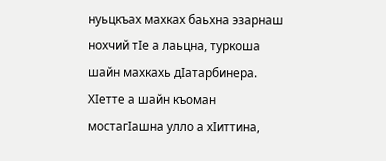нуьцкъах махках баьхна эзарнаш нохчий тIе а лаьцна, туркоша шайн махкахь дIатарбинера. ХIетте а шайн къоман мостагIашна улло а хIиттина,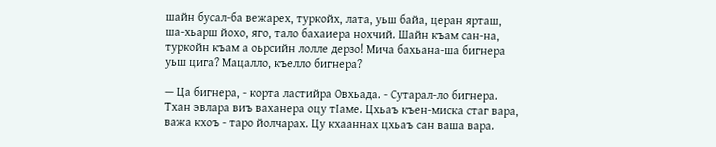шайн бусал-ба вежарех, туркойх, лата, уьш байа, церан ярташ, ша-хьарш йохо, яго, тало бахаиера нохчий. Шайн къам сан-на, туркойн къам а оьрсийн лолле дерзо! Мича бахьана-ша бигнера уьш цига? Мацалло, къелло бигнера?

— Ца бигнера, - корта ластийра Овхьада. - Сутарал-ло бигнера. Тхан эвлара виъ ваханера оцу тIаме. Цхьаъ къен-миска стаг вара, важа кхоъ - таро йолчарах. Цу кхааннах цхьаъ сан ваша вара.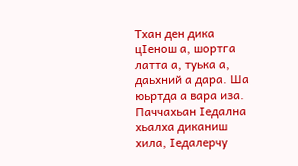Тхан ден дика цIенош а, шортга латта а, туька а, даьхний а дара. Ша юьртда а вара иза. Паччахьан Iедална хьалха диканиш хила, Iедалерчу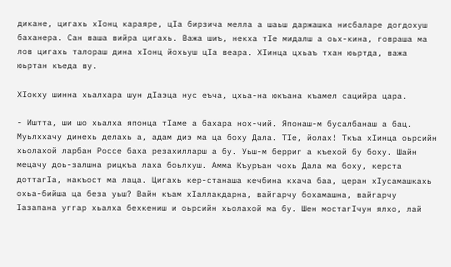дикане, цигахь хIонц караяре, цIа бирзича мелла а шаьш даржашка нисбаларе догдохуш баханера. Сан ваша вийра цигахь. Важа шиъ, некха тIе мидалш а оьх-кина, говраша ма лов цигахь талораш дина хIонц йохьуш цIа веара. ХIинца цхьаъ тхан юьртда, важа юьртан къеда ву.

ХIокху шинна хьалхара шун дIаэца нус еъча, цхьа-на юкъана къамел сацийра цара.

- Иштта, ши шо хьалха японца тIаме а бахара нох-чий. Японаш-м бусалбанаш а бац. Муьлххачу динехь делахь а, адам диэ ма ца боху Дала. ТIе, йолах! Ткъа хIинца оьрсийн хьолахой ларбан Россе баха резахилларш а бу. Уьш-м берриг а къехой бу боху. Шайн мецачу доь-залшна рицкъа лаха боьлхуш. Амма Къуръан чохь Дала ма боху, керста доттагIа, накъост ма лаца. Цигахь кер-станаша кечбина кхача баа, церан хIусамашкахь охьа-бийша ца беза уьш? Вайн къам хIаллакдарна, вайгарчу бохамашна, вайгарчу Iазапана уггар хьалха бехкениш и оьрсийн хьолахой ма бу. Шен мостагIчун ялхо, лай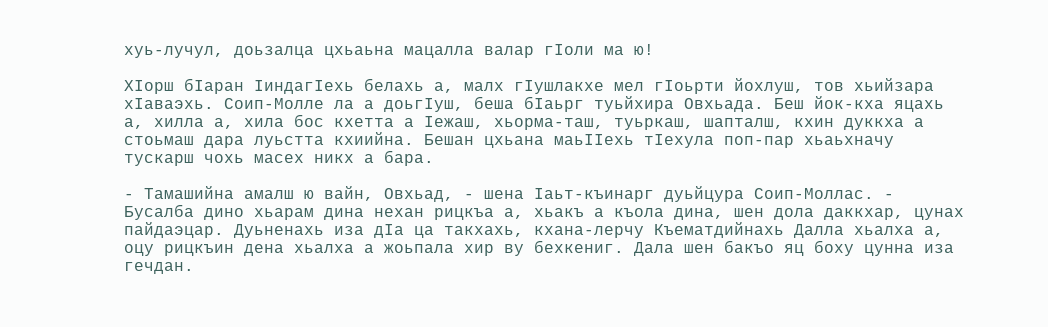хуь-лучул, доьзалца цхьаьна мацалла валар гIоли ма ю!

ХIорш бIаран IиндагIехь белахь а, малх гIушлакхе мел гIоьрти йохлуш, тов хьийзара хIаваэхь. Соип-Молле ла а доьгIуш, беша бIаьрг туьйхира Овхьада. Беш йок-кха яцахь а, хилла а, хила бос кхетта а Iежаш, хьорма-таш, туьркаш, шапталш, кхин дуккха а стоьмаш дара луьстта кхиийна. Бешан цхьана маьIIехь тIехула поп-пар хьаьхначу тускарш чохь масех никх а бара.

- Тамашийна амалш ю вайн, Овхьад, - шена Iаьт-къинарг дуьйцура Соип-Моллас. - Бусалба дино хьарам дина нехан рицкъа а, хьакъ а къола дина, шен дола даккхар, цунах пайдаэцар. Дуьненахь иза дIа ца такхахь, кхана-лерчу Къематдийнахь Далла хьалха а, оцу рицкъин дена хьалха а жоьпала хир ву бехкениг. Дала шен бакъо яц боху цунна иза гечдан.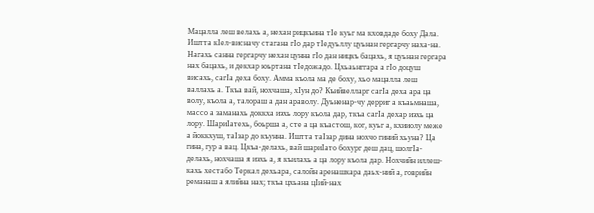Мацалла леш велахь а, нехан рицкъина тIе куьг ма кховдаде боху Дала. Иштта кIел-висначу стагана гIо дар тIедуьллу цуьнан гергарчу наха-на. Нагахь санна гергарчу нехан цунна гIо дан ницкъ бацахь, я цуьнан гергара нах бацахь, и декхар юьртана тIедожадо. Цхьаьнггара а гIо доцуш висахь, сагIа деха боху. Амма къола ма де боху, хьо мацалла леш валлахь а. Ткъа вай, нохчаша, хIун до? Къийвелларг сагIа деха ара ца волу, къола а, талораш а дан араволу. Дуьненар-чу дерриг а къаьмнаша, массо а заманахь доккха иэхь лору къола дар, ткъа сагIа дехар иэхь ца лору. ШариIатехь, боьрша а, сте а ца къастош, ког, куьг а, кхииолу меже а йоккхуш, таIзар до къунна. Иштта таIзар дина нохчо гиний хьуна? Ца гина, гур а вац. Цкъа-делахь, вай шариIато бохург деш дац, шолгIа-делахь, нохчаша я иэхь а, я къилахь а ца лору къола дар. Нохчийн иллеш-кахь хестабо Теркал дехьара, салойн аренашкара даьх-ний а, говрийн реманаш а ялийна нах; ткъа цхьана цIий-нах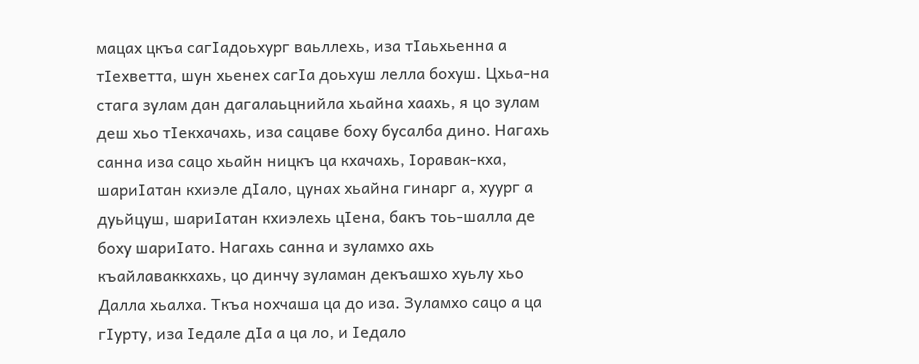мацах цкъа сагIадоьхург ваьллехь, иза тIаьхьенна а тIехветта, шун хьенех сагIа доьхуш лелла бохуш. Цхьа-на стага зулам дан дагалаьцнийла хьайна хаахь, я цо зулам деш хьо тIекхачахь, иза сацаве боху бусалба дино. Нагахь санна иза сацо хьайн ницкъ ца кхачахь, Iоравак-кха, шариIатан кхиэле дIало, цунах хьайна гинарг а, хуург а дуьйцуш, шариIатан кхиэлехь цIена, бакъ тоь-шалла де боху шариIато. Нагахь санна и зуламхо ахь къайлаваккхахь, цо динчу зуламан декъашхо хуьлу хьо Далла хьалха. Ткъа нохчаша ца до иза. Зуламхо сацо а ца гIурту, иза Iедале дIа а ца ло, и Iедало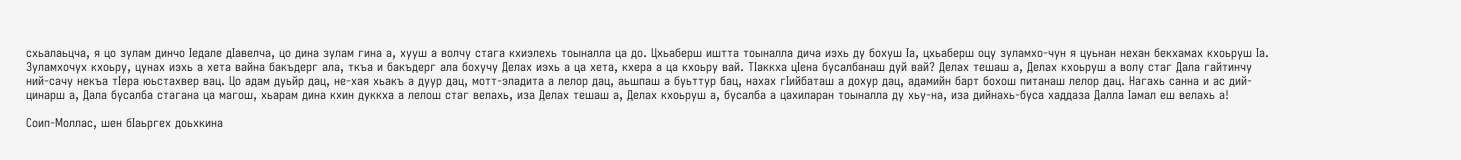схьалаьцча, я цо зулам динчо Iедале дIавелча, цо дина зулам гина а, хууш а волчу стага кхиэлехь тоыналла ца до. Цхьаберш иштта тоыналла дича иэхь ду бохуш Iа, цхьаберш оцу зуламхо-чун я цуьнан нехан бекхамах кхоьруш Iа. Зуламхочух кхоьру, цунах иэхь а хета вайна бакъдерг ала, ткъа и бакъдерг ала бохучу Делах иэхь а ца хета, кхера а ца кхоьру вай. ТIаккха цIена бусалбанаш дуй вай? Делах тешаш а, Делах кхоьруш а волу стаг Дала гайтинчу ний-сачу некъа тIера юьстахвер вац. Цо адам дуьйр дац, не-хая хьакъ а дуур дац, мотт-эладита а лелор дац, аьшпаш а буьттур бац, нахах гIийбаташ а дохур дац, адамийн барт бохош питанаш лелор дац. Нагахь санна и ас дий-цинарш а, Дала бусалба стагана ца магош, хьарам дина кхин дуккха а лелош стаг велахь, иза Делах тешаш а, Делах кхоьруш а, бусалба а цахиларан тоыналла ду хьу-на, иза дийнахь-буса хаддаза Далла Iамал еш велахь а!

Соип-Моллас, шен бIаьргех доьхкина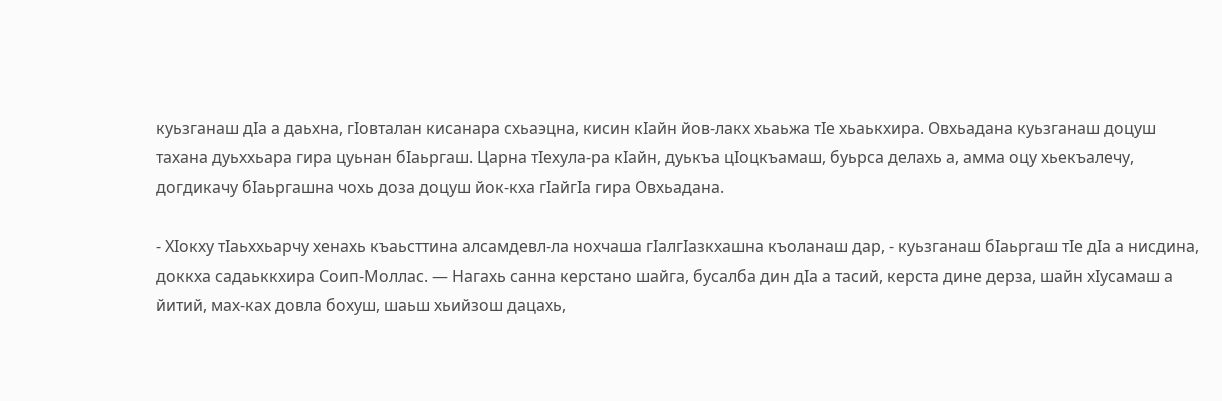куьзганаш дIа а даьхна, гIовталан кисанара схьаэцна, кисин кIайн йов-лакх хьаьжа тIе хьаькхира. Овхьадана куьзганаш доцуш тахана дуьххьара гира цуьнан бIаьргаш. Царна тIехула-ра кIайн, дуькъа цIоцкъамаш, буьрса делахь а, амма оцу хьекъалечу, догдикачу бIаьргашна чохь доза доцуш йок-кха гIайгIа гира Овхьадана.

- ХIокху тIаьххьарчу хенахь къаьсттина алсамдевл-ла нохчаша гIалгIазкхашна къоланаш дар, - куьзганаш бIаьргаш тIе дIа а нисдина, доккха садаьккхира Соип-Моллас. — Нагахь санна керстано шайга, бусалба дин дIа а тасий, керста дине дерза, шайн хIусамаш а йитий, мах-ках довла бохуш, шаьш хьийзош дацахь,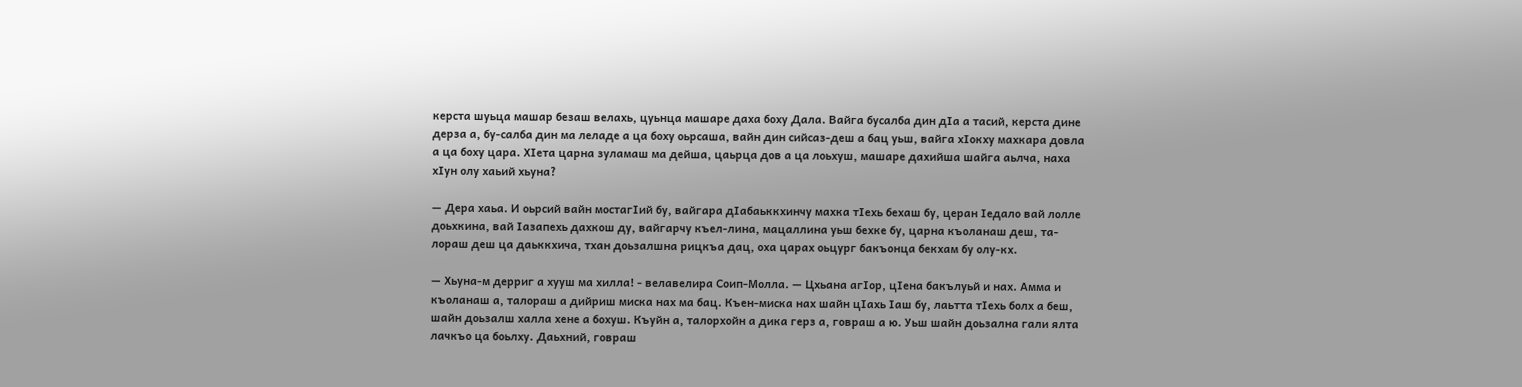керста шуьца машар безаш велахь, цуьнца машаре даха боху Дала. Вайга бусалба дин дIа а тасий, керста дине дерза а, бу-салба дин ма леладе а ца боху оьрсаша, вайн дин сийсаз-деш а бац уьш, вайга хIокху махкара довла а ца боху цара. ХIета царна зуламаш ма дейша, цаьрца дов а ца лоьхуш, машаре дахийша шайга аьлча, наха хIун олу хаьий хьуна?

— Дера хаьа. И оьрсий вайн мостагIий бу, вайгара дIабаьккхинчу махка тIехь бехаш бу, церан Iедало вай лолле доьхкина, вай Iазапехь дахкош ду, вайгарчу къел-лина, мацаллина уьш бехке бу, царна къоланаш деш, та-лораш деш ца даьккхича, тхан доьзалшна рицкъа дац, оха царах оьцург бакъонца бекхам бу олу-кх.

— Хьуна-м дерриг а хууш ма хилла! - велавелира Соип-Молла. — Цхьана агIор, цIена бакълуьй и нах. Амма и къоланаш а, талораш а дийриш миска нах ма бац. Къен-миска нах шайн цIахь Iаш бу, лаьтта тIехь болх а беш, шайн доьзалш халла хене а бохуш. Къуйн а, талорхойн а дика герз а, говраш а ю. Уьш шайн доьзална гали ялта лачкъо ца боьлху. Даьхний, говраш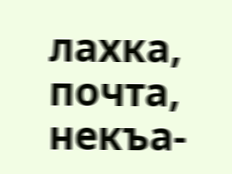лахка, почта, некъа-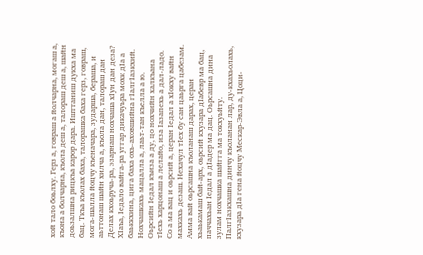хой тало боьлху. Герз а, говраш а йолчарна, могаш а, къона а болчарна, къола деш а, талораш деш а, шайн доьзалшна рицкъа карор дара. Ишттаниш дукха ма бац. Ткъа къолах баха, талорашка баха герз, говраш, мога-шалла йоцчу къеначара, зударша, бераша, и аьттонаш шайн хилча а, къола дан, талораш дан Делах кхоьруча-ра, эзарнаш нохчаша хIун дан деза? ХIаъа, Iедало вайга-ра уггар дикачуьра мохк дIа а баьккхина, цига баха охь-аховшийна гIалгIазкхий. Нохчашкахь мацалла а, лаьт-тан къелла а ю. Оьрсийн Iедал къиза а ду, цо нохчийн халкъана тIехь харцонаш а лелайо, иза Iазапехь а дал-ладо. Со а ма вац и оьрсий а, церан Iедал а хIокху вайн махкахь дезаш. Нехачул тIех бу сан цаьрга цабезам. Амма вай оьрсашна къоланаш дарах, церан хьаькамаш бай-арх, оьрсий кхузара дIабевр ма бац, паччахьан Iедал а дIадер ма дац. Оьрсашна дина зулам нохчашка шайгга ма токхуьйту. ПалгIазкхашна динчу къоланан лар, ду-кхахьолахь, кхузара дIа гена йоцчу Мескар-Эвла а, Цоци-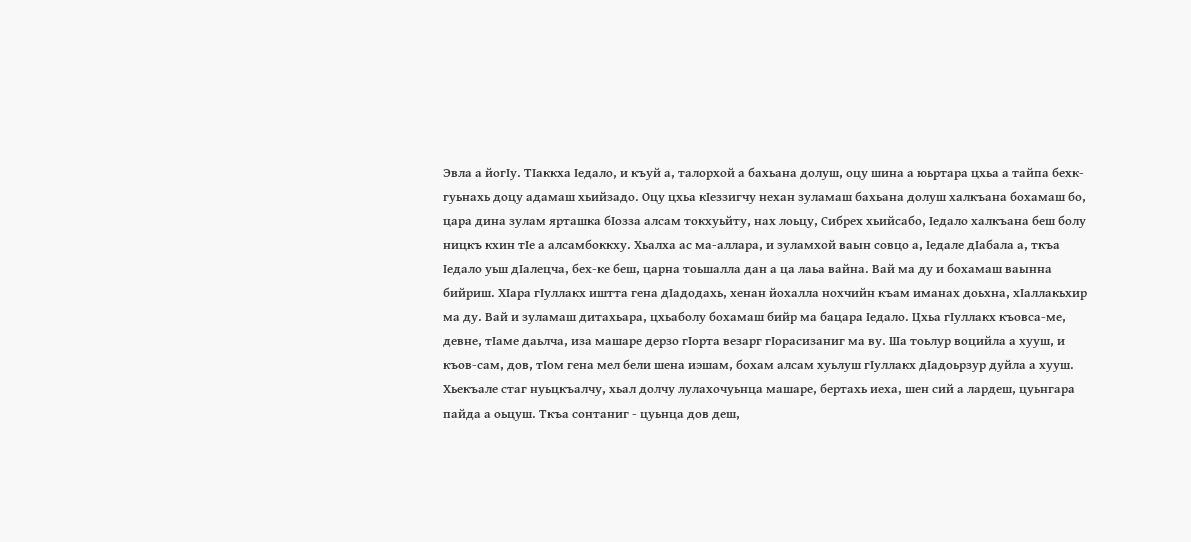Эвла а йогIу. ТIаккха Iедало, и къуй а, талорхой а бахьана долуш, оцу шина а юьртара цхьа а тайпа бехк-гуьнахь доцу адамаш хьийзадо. Оцу цхьа кIеззигчу нехан зуламаш бахьана долуш халкъана бохамаш бо, цара дина зулам ярташка бIозза алсам токхуьйту, нах лоьцу, Сибрех хьийсабо, Iедало халкъана беш болу ницкъ кхин тIе а алсамбоккху. Хьалха ас ма-аллара, и зуламхой ваын совцо а, Iедале дIабала а, ткъа Iедало уьш дIалецча, бех-ке беш, царна тоьшалла дан а ца лаьа вайна. Вай ма ду и бохамаш ваынна бийриш. ХIара гIуллакх иштта гена дIадодахь, хенан йохалла нохчийн къам иманах доьхна, хIаллакьхир ма ду. Вай и зуламаш дитахьара, цхьаболу бохамаш бийр ма бацара Iедало. Цхьа гIуллакх къовса-ме, девне, тIаме даьлча, иза машаре дерзо гIорта везарг гIорасизаниг ма ву. Ша тоьлур воцийла а хууш, и къов-сам, дов, тIом гена мел бели шена иэшам, бохам алсам хуьлуш гIуллакх дIадоьрзур дуйла а хууш. Хьекъале стаг нуьцкъалчу, хьал долчу лулахочуьнца машаре, бертахь иеха, шен сий а лардеш, цуьнгара пайда а оьцуш. Ткъа сонтаниг - цуьнца дов деш,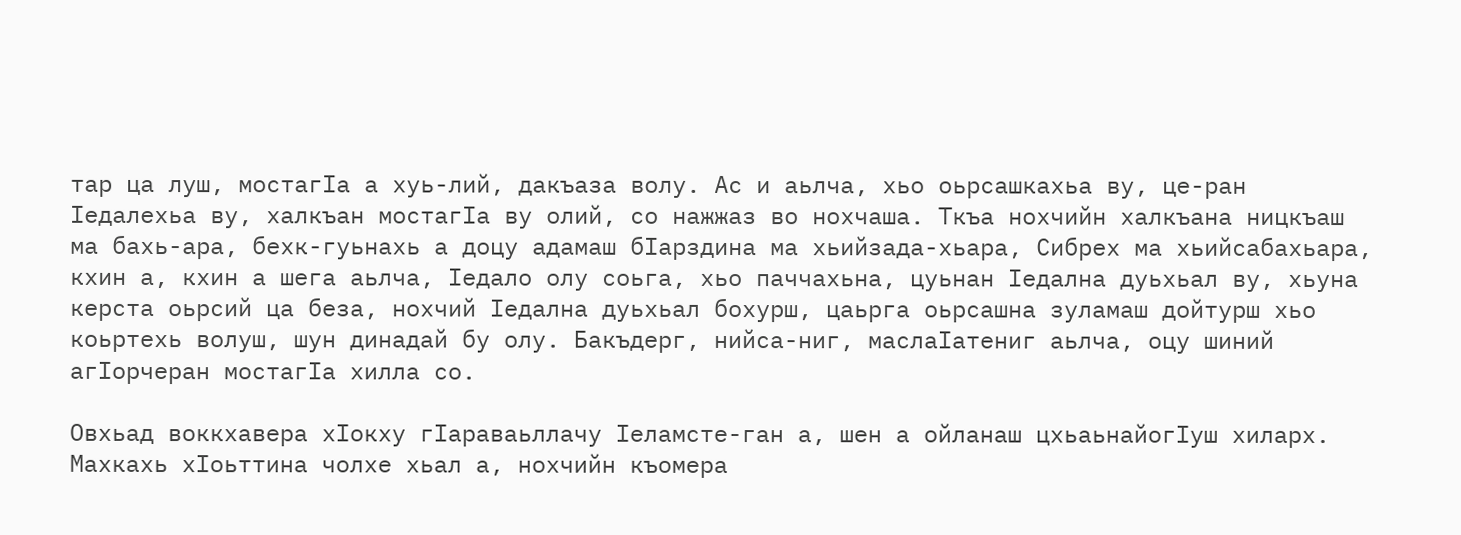тар ца луш, мостагIа а хуь-лий, дакъаза волу. Ас и аьлча, хьо оьрсашкахьа ву, це-ран Iедалехьа ву, халкъан мостагIа ву олий, со нажжаз во нохчаша. Ткъа нохчийн халкъана ницкъаш ма бахь-ара, бехк-гуьнахь а доцу адамаш бIарздина ма хьийзада-хьара, Сибрех ма хьийсабахьара, кхин а, кхин а шега аьлча, Iедало олу соьга, хьо паччахьна, цуьнан Iедална дуьхьал ву, хьуна керста оьрсий ца беза, нохчий Iедална дуьхьал бохурш, цаьрга оьрсашна зуламаш дойтурш хьо коьртехь волуш, шун динадай бу олу. Бакъдерг, нийса-ниг, маслаIатениг аьлча, оцу шиний агIорчеран мостагIа хилла со.

Овхьад воккхавера хIокху гIараваьллачу Iеламсте-ган а, шен а ойланаш цхьаьнайогIуш хиларх. Махкахь хIоьттина чолхе хьал а, нохчийн къомера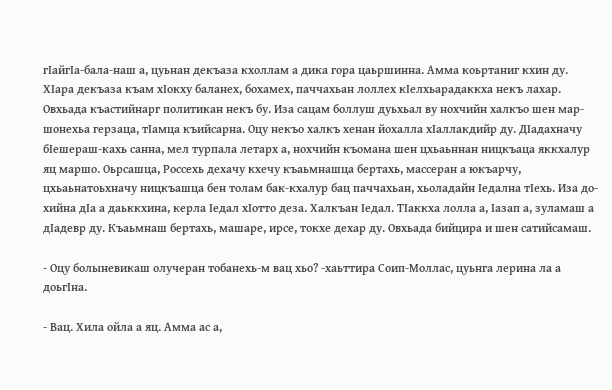гIайгIа-бала-наш а, цуьнан декъаза кхоллам а дика гора цаьршинна. Амма коьртаниг кхин ду. ХIара декъаза къам хIокху баланех, бохамех, паччахьан лоллех кIелхьарадаккха некъ лахар. Овхьада къастийнарг политикан некъ бу. Иза сацам боллуш дуьхьал ву нохчийн халкъо шен мар-шонехьа герзаца, тIамца къийсарна. Оцу некъо халкъ хенан йохалла хIаллакдийр ду. ДIадахначу бIешераш-кахь санна, мел турпала летарх а, нохчийн къомана шен цхьаьннан ницкъаца яккхалур яц маршо. Оьрсашца, Россехь дехачу кхечу къаьмнашца бертахь, массеран а юкъарчу, цхьаьнатоьхначу ницкъашца бен толам бак-кхалур бац паччахьан, хьоладайн Iедална тIехь. Иза до-хийна дIа а даьккхина, керла Iедал хIотто деза. Халкъан Iедал. ТIаккха лолла а, Iазап а, зуламаш а дIадевр ду. Къаьмнаш бертахь, машаре, ирсе, токхе дехар ду. Овхьада бийцира и шен сатийсамаш.

- Оцу болыневикаш олучеран тобанехь-м вац хьо? -хаьттира Соип-Моллас, цуьнга лерина ла а доьгIна.

- Вац. Хила ойла а яц. Амма ас а,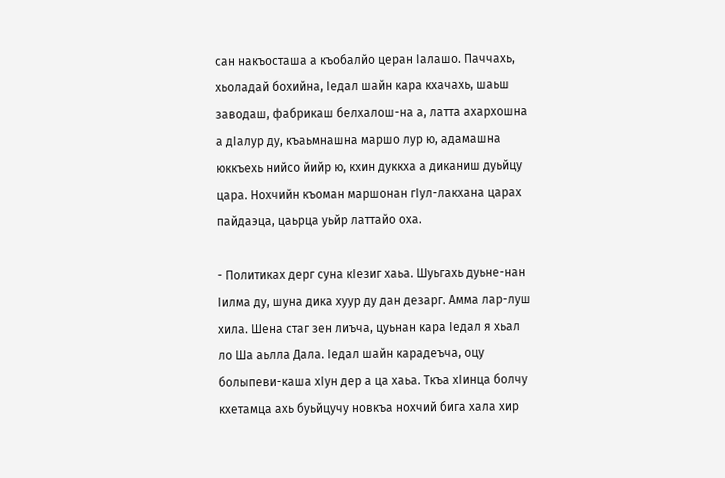сан накъосташа а къобалйо церан Iалашо. Паччахь, хьоладай бохийна, Iедал шайн кара кхачахь, шаьш заводаш, фабрикаш белхалош-на а, латта ахархошна а дIалур ду, къаьмнашна маршо лур ю, адамашна юккъехь нийсо йийр ю, кхин дуккха а диканиш дуьйцу цара. Нохчийн къоман маршонан гIул-лакхана царах пайдаэца, цаьрца уьйр латтайо оха.

- Политиках дерг суна кIезиг хаьа. Шуьгахь дуьне-нан Iилма ду, шуна дика хуур ду дан дезарг. Амма лар-луш хила. Шена стаг зен лиъча, цуьнан кара Iедал я хьал ло Ша аьлла Дала. Iедал шайн карадеъча, оцу болыпеви-каша хIун дер а ца хаьа. Ткъа хIинца болчу кхетамца ахь буьйцучу новкъа нохчий бига хала хир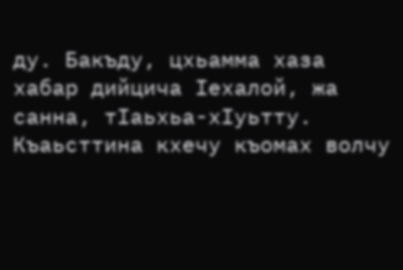ду. Бакъду, цхьамма хаза хабар дийцича Iехалой, жа санна, тIаьхьа-хIуьтту. Къаьсттина кхечу къомах волчу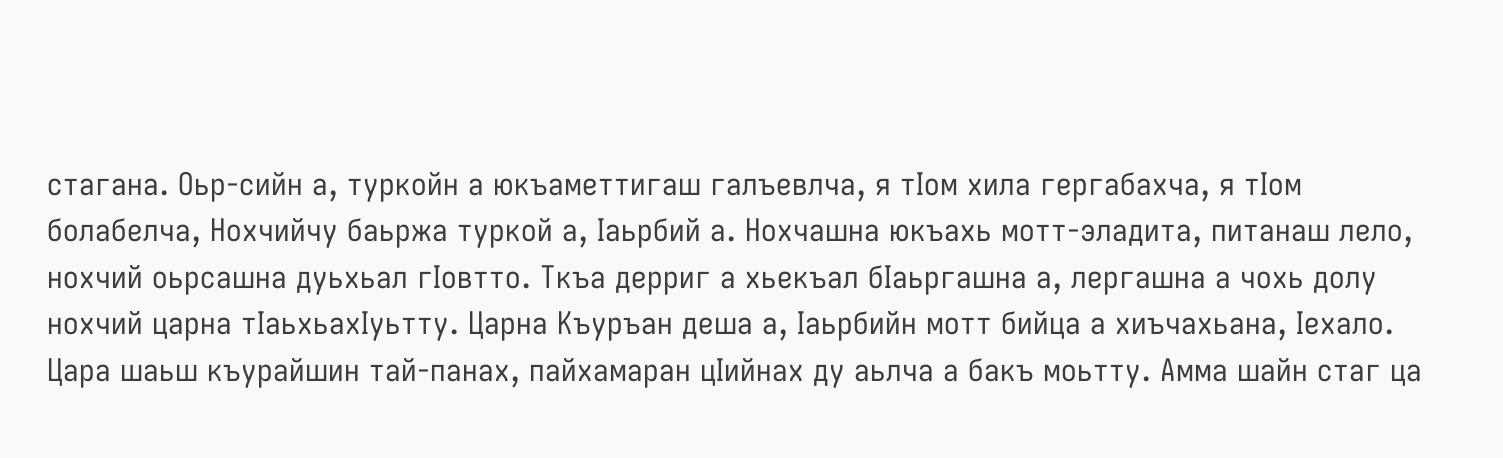стагана. Оьр-сийн а, туркойн а юкъаметтигаш галъевлча, я тIом хила гергабахча, я тIом болабелча, Нохчийчу баьржа туркой а, Iаьрбий а. Нохчашна юкъахь мотт-эладита, питанаш лело, нохчий оьрсашна дуьхьал гIовтто. Ткъа дерриг а хьекъал бIаьргашна а, лергашна а чохь долу нохчий царна тIаьхьахIуьтту. Царна Къуръан деша а, Iаьрбийн мотт бийца а хиъчахьана, Iехало. Цара шаьш къурайшин тай-панах, пайхамаран цIийнах ду аьлча а бакъ моьтту. Амма шайн стаг ца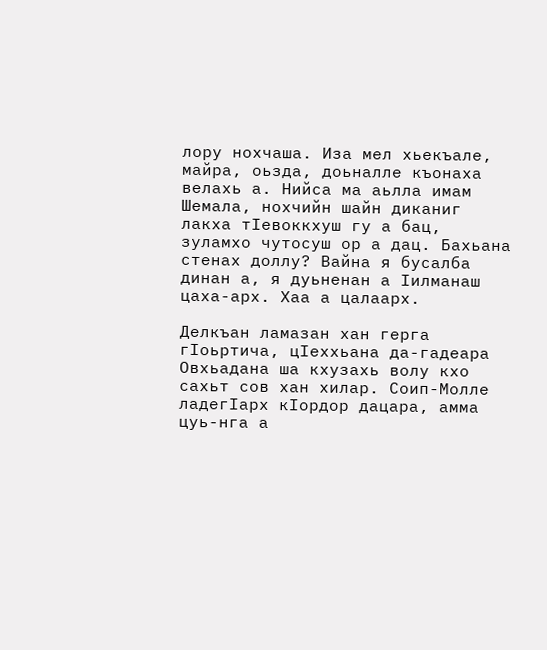лору нохчаша. Иза мел хьекъале, майра, оьзда, доьналле къонаха велахь а. Нийса ма аьлла имам Шемала, нохчийн шайн диканиг лакха тIевоккхуш гу а бац, зуламхо чутосуш ор а дац. Бахьана стенах доллу? Вайна я бусалба динан а, я дуьненан а Iилманаш цаха-арх. Хаа а цалаарх.

Делкъан ламазан хан герга гIоьртича, цIеххьана да-гадеара Овхьадана ша кхузахь волу кхо сахьт сов хан хилар. Соип-Молле ладегIарх кIордор дацара, амма цуь-нга а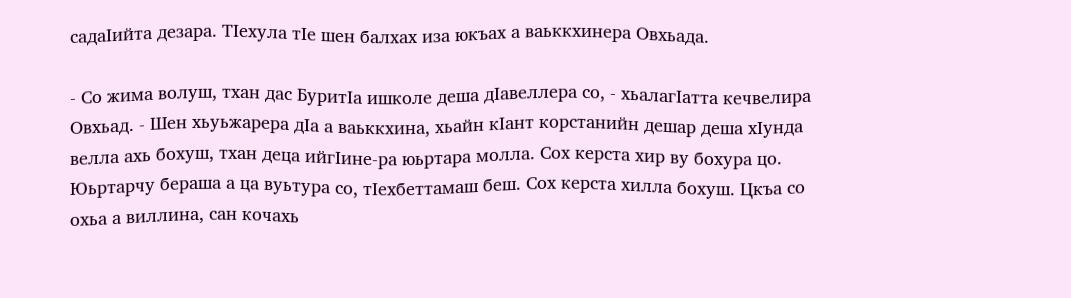садаIийта дезара. ТIехула тIе шен балхах иза юкъах а ваьккхинера Овхьада.

- Со жима волуш, тхан дас БуритIа ишколе деша дIавеллера со, - хьалагIатта кечвелира Овхьад. - Шен хьуьжарера дIа а ваьккхина, хьайн кIант корстанийн дешар деша хIунда велла ахь бохуш, тхан деца ийгIине-ра юьртара молла. Сох керста хир ву бохура цо. Юьртарчу бераша а ца вуьтура со, тIехбеттамаш беш. Сох керста хилла бохуш. Цкъа со охьа а виллина, сан кочахь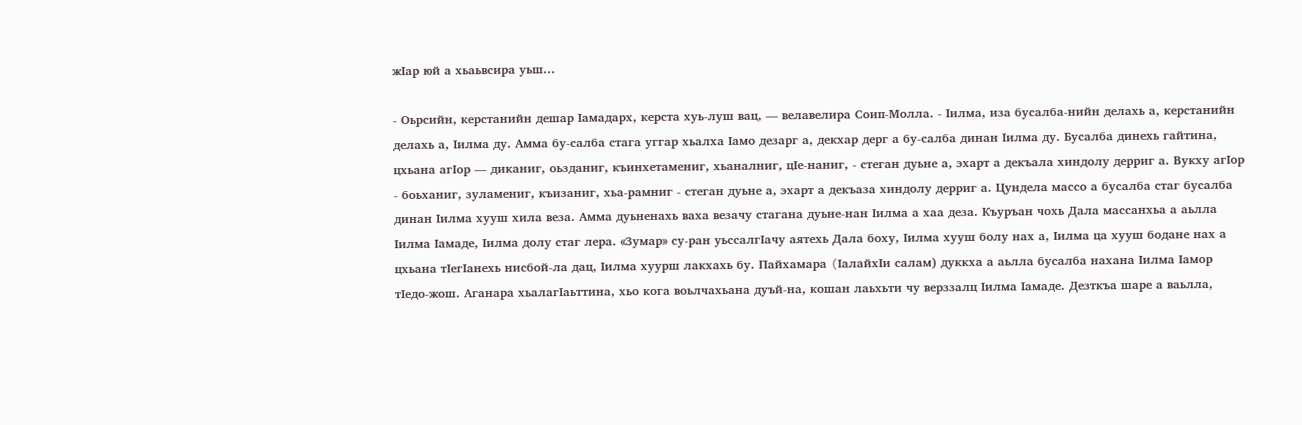жIар юй а хьаьвсира уьш...

- Оьрсийн, керстанийн дешар Iамадарх, керста хуь-луш вац, — велавелира Соип-Молла. - Iилма, иза бусалба-нийн делахь а, керстанийн делахь а, Iилма ду. Амма бу-салба стага уггар хьалха Iамо дезарг а, декхар дерг а бу-салба динан Iилма ду. Бусалба динехь гайтина, цхьана агIор — диканиг, оьзданиг, къинхетамениг, хьаналниг, цIе-наниг, - стеган дуьне а, эхарт а декъала хиндолу дерриг а. Вукху агIор - боьханиг, зуламениг, къизаниг, хьа-рамниг - стеган дуьне а, эхарт а декъаза хиндолу дерриг а. Цундела массо а бусалба стаг бусалба динан Iилма хууш хила веза. Амма дуьненахь ваха везачу стагана дуьне-нан Iилма а хаа деза. Къуръан чохь Дала массанхьа а аьлла Iилма Iамаде, Iилма долу стаг лера. «Зумар» су-ран уьссалгIачу аятехь Дала боху, Iилма хууш болу нах а, Iилма ца хууш бодане нах а цхьана тIегIанехь нисбой-ла дац, Iилма хуурш лакхахь бу. Пайхамара (IалайхIи салам) дуккха а аьлла бусалба нахана Iилма Iамор тIедо-жош. Аганара хьалагIаьттина, хьо кога воьлчахьана дуъй-на, кошан лаьхьти чу верззалц Iилма Iамаде. Дезткъа шаре а ваьлла,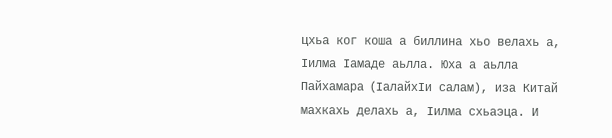цхьа ког коша а биллина хьо велахь а, Iилма Iамаде аьлла. Юха а аьлла Пайхамара (IалайхIи салам), иза Китай махкахь делахь а, Iилма схьаэца. И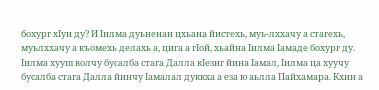бохург хIун ду? И Iилма дуьненан цхьана йистехь, муь-лххачу а стагехь, муьлххачу а къомехь делахь а, цига а гIой, хьайна Iилма Iамаде бохург ду. Iилма хууш волчу бусалба стага Далла кIезиг йина Iамал, Iилма ца хуучу бусалба стага Далла йинчу Iамалал дуккха а еза ю аьлла Пайхамара. Кхин а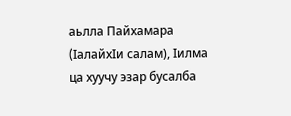аьлла Пайхамара (IалайхIи салам), Iилма ца хуучу эзар бусалба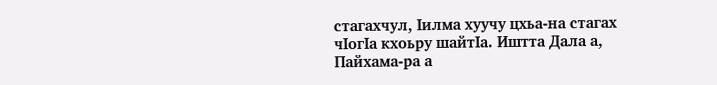стагахчул, Iилма хуучу цхьа-на стагах чIогIа кхоьру шайтIа. Иштта Дала а, Пайхама-ра а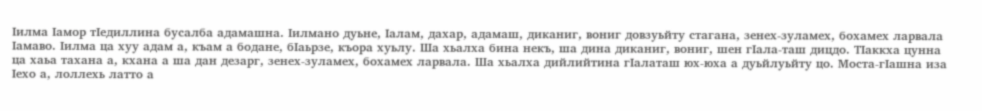Iилма Iамор тIедиллина бусалба адамашна. Iилмано дуьне, Iалам, дахар, адамаш, диканиг, вониг довзуьйту стагана, зенех-зуламех, бохамех ларвала Iамаво. Iилма ца хуу адам а, къам а бодане, бIаьрзе, къора хуьлу. Ша хьалха бина некъ, ша дина диканиг, вониг, шен гIала-таш дицдо. ТIаккха цунна ца хаьа тахана а, кхана а ша дан дезарг, зенех-зуламех, бохамех ларвала. Ша хьалха дийлийтина гIалаташ юх-юха а дуьйлуьйту цо. Моста-гIашна иза Iехо а, лоллехь латто а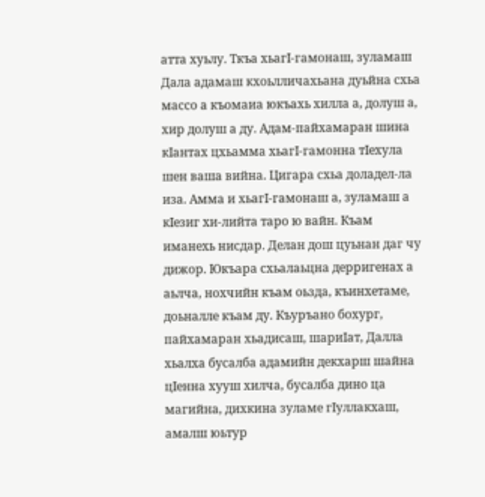атта хуьлу. Ткъа хьагI-гамонаш, зуламаш Дала адамаш кхоьлличахьана дуьйна схьа массо а къомаиа юкъахь хилла а, долуш а, хир долуш а ду. Адам-пайхамаран шина кIантах цхьамма хьагI-гамонна тIехула шен ваша вийна. Цигара схьа доладел-ла иза. Амма и хьагI-гамонаш а, зуламаш а кIезиг хи-лийта таро ю вайн. Къам иманехь нисдар. Делан дош цуьнан даг чу дижор. Юкъара схьалаьцна дерригенах а аьлча, нохчийн къам оьзда, къинхетаме, доьналле къам ду. Къуръано бохург, пайхамаран хьадисаш, шариIат, Далла хьалха бусалба адамийн декхарш шайна цIенна хууш хилча, бусалба дино ца магийна, дихкина зуламе гIуллакхаш, амалш юьтур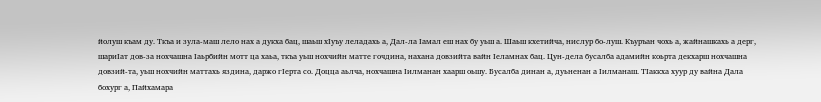йолуш къам ду. Ткъа и зула-маш лело нах а дукха бац, шаьш хIуъу леладахь а, Дал-ла Iамал еш нах бу уьш а. Шаьш кхетийча, нислур бо-луш. Къуръан чохь а, жайнашкахь а дерг, шариIат дов-за нохчашна Iаьрбийн мотт ца хаьа, ткъа уьш нохчийн матте гочдина, нахана довзийта вайн Iеламнах бац. Цун-дела бусалба адамийн коьрта декхарш нохчашна довзий-та, уьш нохчийн маттахь яздина, даржо гIерта со. Доцца аьлча, нохчашна Iилманан хаарш оьшу. Бусалба динан а, дуьненан а Iилманаш. ТIаккха хуур ду вайна Дала бохург а, Пайхамара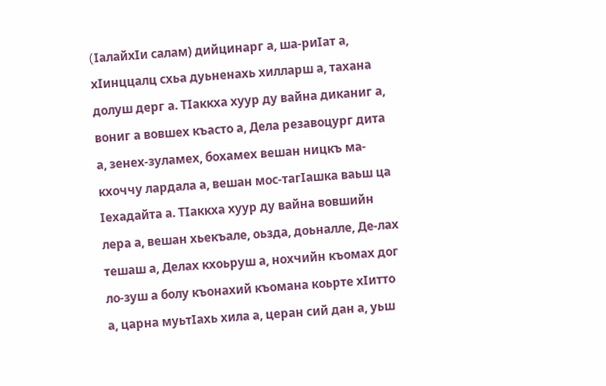(IалайхIи салам) дийцинарг а, ша-риIат а, хIинццалц схьа дуьненахь хилларш а, тахана долуш дерг а. ТIаккха хуур ду вайна диканиг а, вониг а вовшех къасто а, Дела резавоцург дита а, зенех-зуламех, бохамех вешан ницкъ ма-кхоччу лардала а, вешан мос-тагIашка ваьш ца Iехадайта а. ТIаккха хуур ду вайна вовшийн лера а, вешан хьекъале, оьзда, доьналле, Де-лах тешаш а, Делах кхоьруш а, нохчийн къомах дог ло-зуш а болу къонахий къомана коьрте хIитто а, царна муьтIахь хила а, церан сий дан а, уьш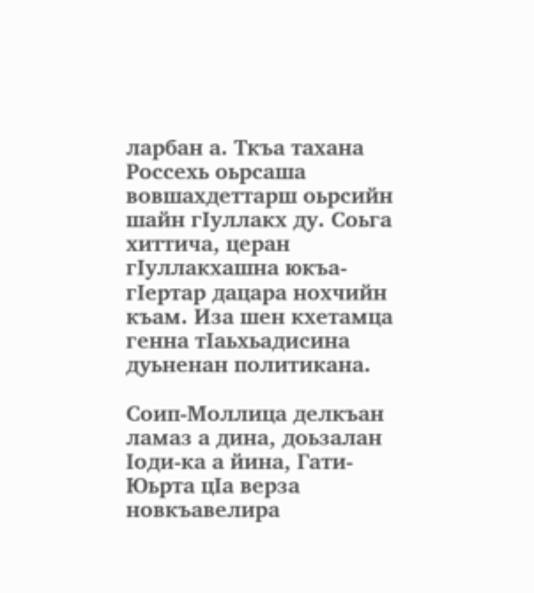ларбан а. Ткъа тахана Россехь оьрсаша вовшахдеттарш оьрсийн шайн гIуллакх ду. Соьга хиттича, церан гIуллакхашна юкъа-гIертар дацара нохчийн къам. Иза шен кхетамца генна тIаьхьадисина дуьненан политикана.

Соип-Моллица делкъан ламаз а дина, доьзалан Iоди-ка а йина, Гати-Юьрта цIа верза новкъавелира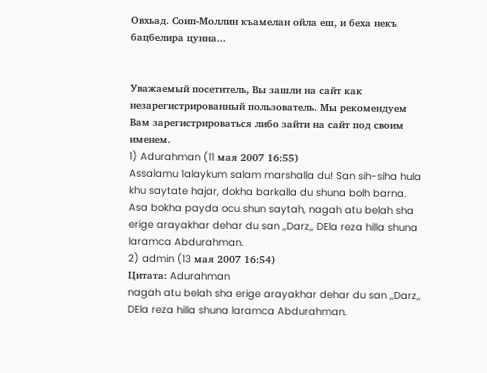Овхьад. Соип-Моллин къамелан ойла еш, и беха некъ бацбелира цунна...


Уважаемый посетитель, Вы зашли на сайт как незарегистрированный пользователь. Мы рекомендуем Вам зарегистрироваться либо зайти на сайт под своим именем.
1) Adurahman (11 мая 2007 16:55)
Assalamu 1alaykum salam marshalla du! San sih-siha hula khu saytate hajar, dokha barkalla du shuna bolh barna. Asa bokha payda ocu shun saytah, nagah atu belah sha erige arayakhar dehar du san ,,Darz,, DEla reza hilla shuna laramca Abdurahman.
2) admin (13 мая 2007 16:54)
Цитата: Adurahman
nagah atu belah sha erige arayakhar dehar du san ,,Darz,, DEla reza hilla shuna laramca Abdurahman.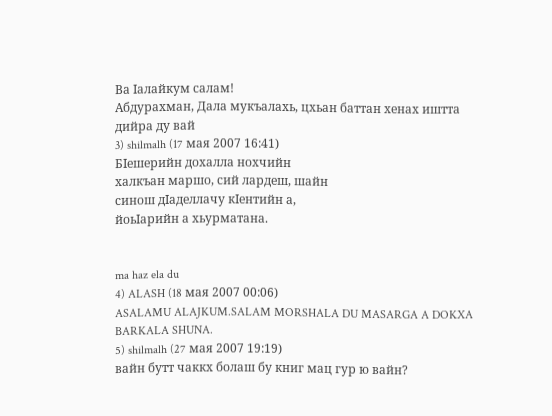Ва Iалайкум салам!
Абдурахман, Дала мукъалахь, цхьан баттан хенах иштта дийра ду вай
3) shilmalh (17 мая 2007 16:41)
БIешерийн дохалла нохчийн
халкъан маршо, сий лардеш, шайн
синош дIаделлачу кIентийн а,
йоьIарийн а хьурматана.


ma haz ela du
4) ALASH (18 мая 2007 00:06)
ASALAMU ALAJKUM.SALAM MORSHALA DU MASARGA A DOKXA BARKALA SHUNA.
5) shilmalh (27 мая 2007 19:19)
вайн бутт чаккх болаш бу книг мац гур ю вайн?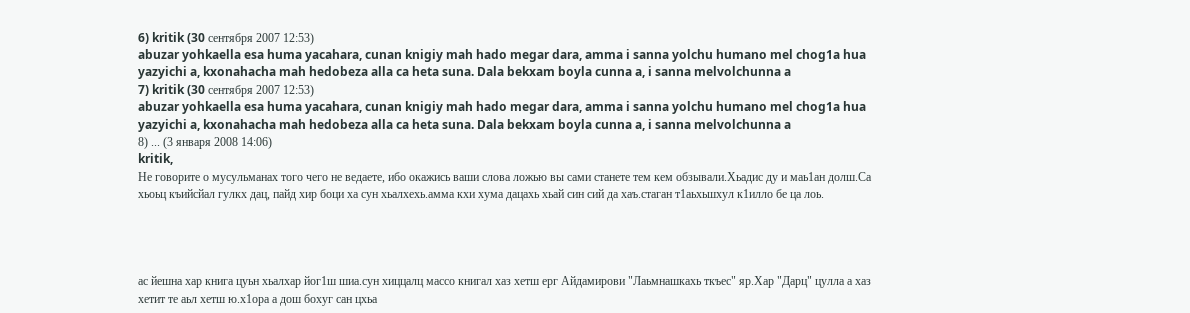6) kritik (30 сентября 2007 12:53)
abuzar yohkaella esa huma yacahara, cunan knigiy mah hado megar dara, amma i sanna yolchu humano mel chog1a hua yazyichi a, kxonahacha mah hedobeza alla ca heta suna. Dala bekxam boyla cunna a, i sanna melvolchunna a
7) kritik (30 сентября 2007 12:53)
abuzar yohkaella esa huma yacahara, cunan knigiy mah hado megar dara, amma i sanna yolchu humano mel chog1a hua yazyichi a, kxonahacha mah hedobeza alla ca heta suna. Dala bekxam boyla cunna a, i sanna melvolchunna a
8) ... (3 января 2008 14:06)
kritik,
Не говорите о мусульманах того чего не ведаете, ибо окажись ваши слова ложью вы сами станете тем кем обзывали.Хьадис ду и маь1ан долш.Са хьоьц къийсйал гулкх дац, пайд хир боци ха сун хьалхехь.амма кхи хума дацахь хьай син сий да хаъ.стаган т1аьхьшхул к1илло бе ца лоь.




ас йешна хар книга цуьн хьалхар йог1ш шиа.сун хиццалц массо книгал хаз хетш ерг Айдамирови "Лаьмнашкахь ткъес" яр.Хар "Дарц" цулла а хаз хетит те аьл хетш ю.х1ора а дош бохуг сан цхьа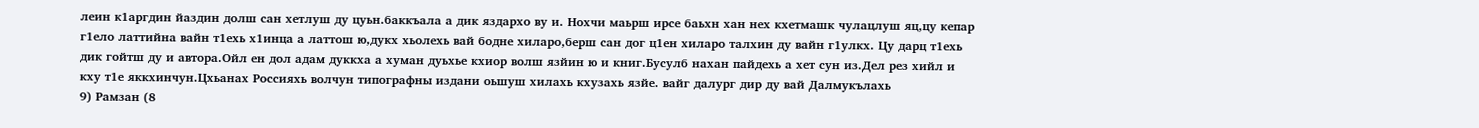леин к1аргдин йаздин долш сан хетлуш ду цуьн.баккъала а дик яздархо ву и. Нохчи маьрш ирсе баьхн хан нех кхетмашк чулацлуш яц,цу кепар г1ело латтийна вайн т1ехь х1инца а латтош ю,дукх хьолехь вай бодне хиларо,берш сан дог ц1ен хиларо талхин ду вайн г1улкх. Цу дарц т1ехь дик гойтш ду и автора.Ойл ен дол адам дуккха а хуман дуьхье кхиор волш язйин ю и книг.Бусулб нахан пайдехь а хет сун из.Дел рез хийл и кху т1е яккхинчун.Цхьанах Россияхь волчун типографны издани оьшуш хилахь кхузахь язйе. вайг далург дир ду вай Далмукълахь
9) Рамзан (8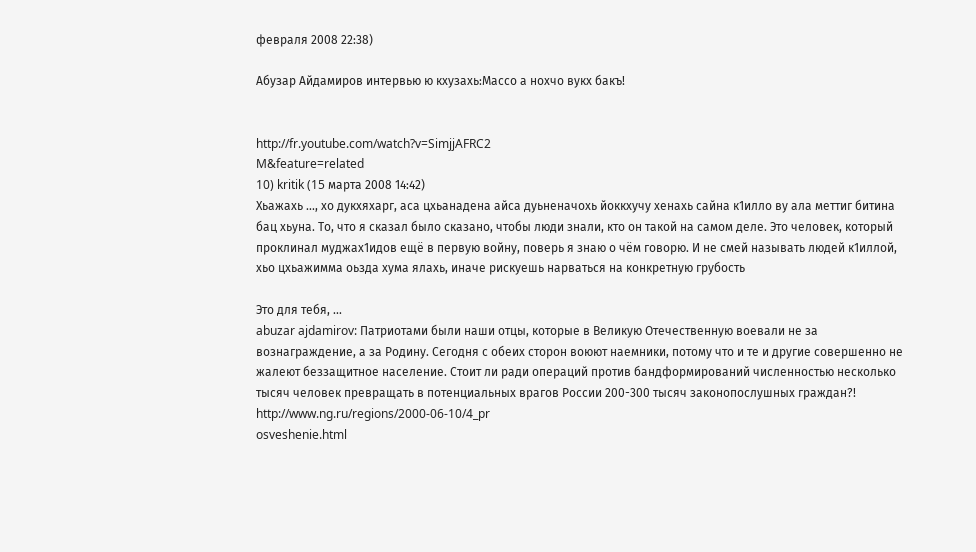февраля 2008 22:38)

Абузар Айдамиров интервью ю кхузахь:Массо а нохчо вукх бакъ!


http://fr.youtube.com/watch?v=SimjjAFRC2
M&feature=related
10) kritik (15 марта 2008 14:42)
Хьажахь ..., хо дукхяхарг, аса цхьанадена айса дуьненачохь йоккхучу хенахь сайна к1илло ву ала меттиг битина бац хьуна. То, что я сказал было сказано, чтобы люди знали, кто он такой на самом деле. Это человек, который проклинал муджах1идов ещё в первую войну, поверь я знаю о чём говорю. И не смей называть людей к1иллой, хьо цхьажимма оьзда хума ялахь, иначе рискуешь нарваться на конкретную грубость

Это для тебя, ...
abuzar ajdamirov: Патриотами были наши отцы, которые в Великую Отечественную воевали не за вознаграждение, а за Родину. Сегодня с обеих сторон воюют наемники, потому что и те и другие совершенно не жалеют беззащитное население. Стоит ли ради операций против бандформирований численностью несколько тысяч человек превращать в потенциальных врагов России 200-300 тысяч законопослушных граждан?!
http://www.ng.ru/regions/2000-06-10/4_pr
osveshenie.html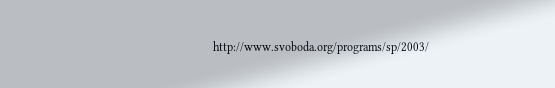http://www.svoboda.org/programs/sp/2003/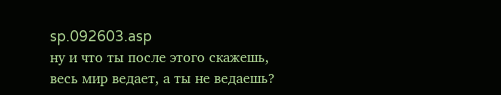sp.092603.asp
ну и что ты после этого скажешь, весь мир ведает, а ты не ведаешь?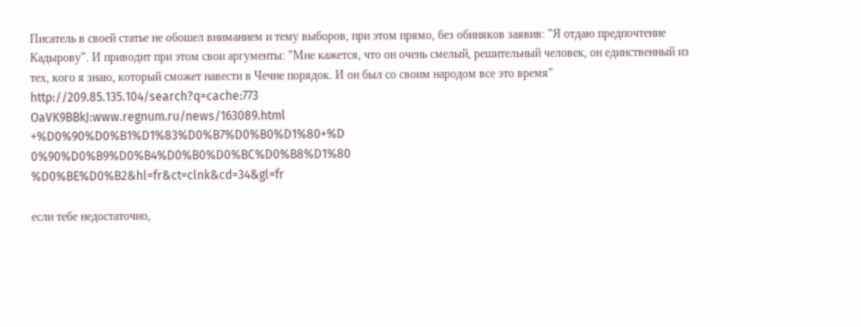Писатель в своей статье не обошел вниманием и тему выборов, при этом прямо, без обиняков заявив: "Я отдаю предпочтение Кадырову". И приводит при этом свои аргументы: "Мне кажется, что он очень смелый, решительный человек, он единственный из тех, кого я знаю, который сможет навести в Чечне порядок. И он был со своим народом все это время"
http://209.85.135.104/search?q=cache:773
OaVK9BBkJ:www.regnum.ru/news/163089.html
+%D0%90%D0%B1%D1%83%D0%B7%D0%B0%D1%80+%D
0%90%D0%B9%D0%B4%D0%B0%D0%BC%D0%B8%D1%80
%D0%BE%D0%B2&hl=fr&ct=clnk&cd=34&gl=fr

если тебе недостаточно,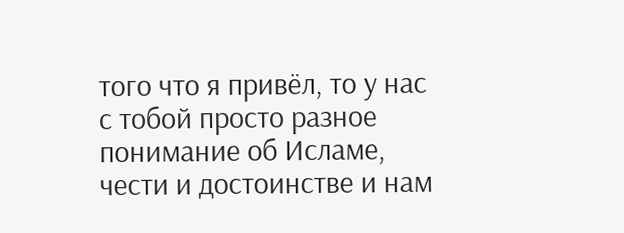того что я привёл, то у нас с тобой просто разное понимание об Исламе, чести и достоинстве и нам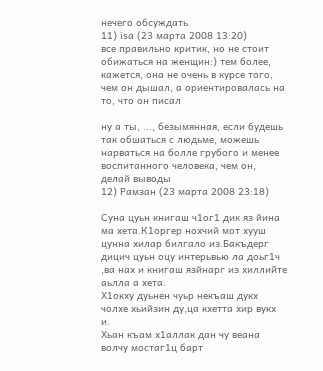нечего обсуждать
11) isa (23 марта 2008 13:20)
все правильно критик, но не стоит обижаться на женщин:) тем более, кажется, она не очень в курсе того, чем он дышал, а ориентировалась на то, что он писал

ну а ты, ..., безымянная, если будешь так обшаться с людьме, можешь нарваться на болле грубого и менее воспитанного человека, чем он, делай выводы
12) Рамзан (23 марта 2008 23:18)

Суна цуьн книгаш ч1ог1 дик яз йина ма хета.К1оргер нохчий мот хууш
цунна хилар билгало из.Бакъдерг дицич цуьн оцу интерьвью ла доьг1ч ,ва нах и книгаш язйнарг из хиллийте аьлла а хета.
Х1окху дуьнен чуьр некъаш дукх чолхе хьийзин ду,ца кхетта хир вукх и.
Хьан къам х1аллак дан чу веана волчу мостаг1ц барт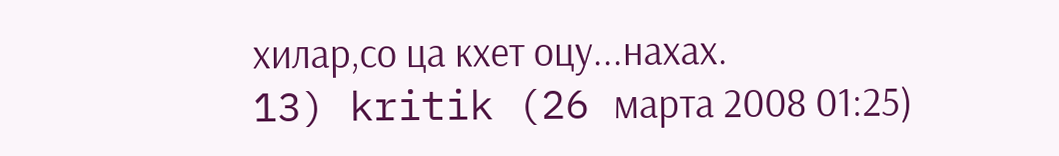хилар,со ца кхет оцу...нахах.
13) kritik (26 марта 2008 01:25)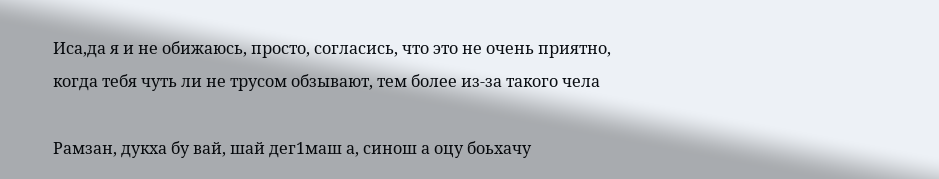Иса,да я и не обижаюсь, просто, согласись, что это не очень приятно, когда тебя чуть ли не трусом обзывают, тем более из-за такого чела

Рамзан, дукха бу вай, шай дег1маш а, синош а оцу боьхачу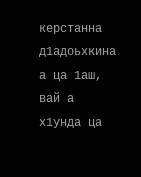керстанна д1адоьхкина а ца 1аш, вай а х1унда ца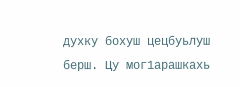духку бохуш цецбуьлуш берш. Цу мог1арашкахь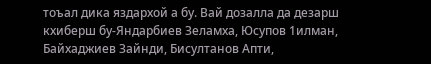тоъал дика яздархой а бу. Вай дозалла да дезарш кхиберш бу-Яндарбиев Зеламха, Юсупов 1илман, Байхаджиев Зайнди, Бисултанов Апти,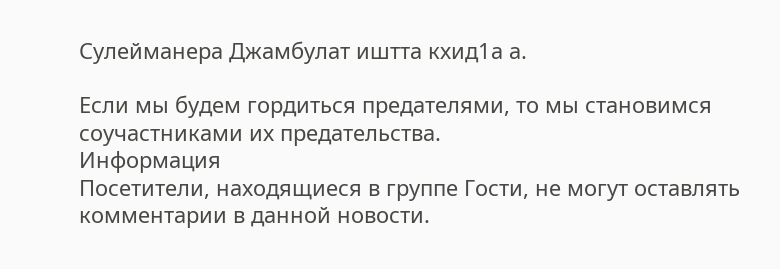Сулейманера Джамбулат иштта кхид1а а.

Если мы будем гордиться предателями, то мы становимся соучастниками их предательства.
Информация
Посетители, находящиеся в группе Гости, не могут оставлять комментарии в данной новости.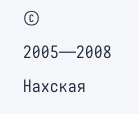© 2005—2008 Нахская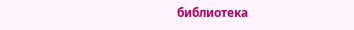библиотека